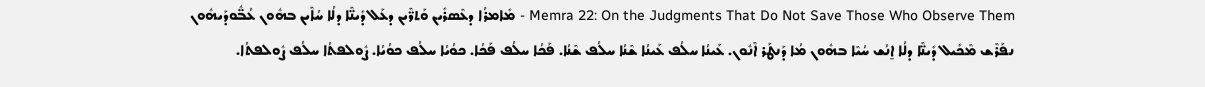Memra 22: On the Judgments That Do Not Save Those Who Observe Them - ܡܺܐܡܪܳܐ ܕܥܶܣܪܺܝܢ ܘܰܬܪ̈ܶܝܢ ܕܥܰܠ ܕܺܝܢ̈ܶܐ ܕܠܳܐ ܚܳܐܶܝܢ ܒܗܽܘܢ ܥܳܒ̈ܽܘܕܰܝܗܽܘܢ
ܢܦܰܪܶܫ ܡܶܟܺܝܠ ܕܺܝܢ̈ܶܐ ܕܠܳܐ ܐ̱ܢܳܫ ܚܳܝܶܐ ܒܗܽܘܢ ܡܳܐ ܕܰܢܛܰܪ ܐܶܢܽܘܢ. ܥܰܝܢܳܐ ܚܠܳܦ ܥܰܝܢܳܐ ܫܶܢܳܐ ܚܠܳܦ ܫܶܢܳܐ. ܦܰܟܳܐ ܚܠܳܦ ܦܰܟܳܐ. ܟܘܳܝܳܐ ܚܠܳܦ ܟܘܳܝܳܐ. ܨܽܘܠܦܬܳܐ ܚܠܳܦ ܨܽܘܠܦܬܳܐ.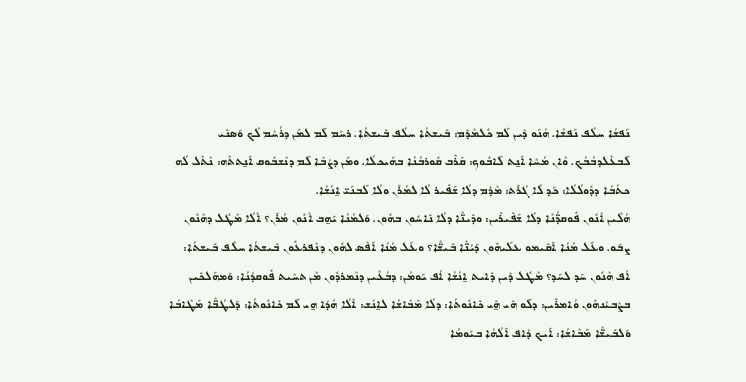ܢܰܦܫܳܐ ܚܠܳܦ ܢܰܦܫܳܐ. ܗܳܢܰܘ ܕܶܝܢ ܠܰܡ ܟܽܠܡܶܕܶܡ: ܒܺܝܫܬܳܐ ܚܠܳܦ ܒܺܝܫܬܳܐ. ܪܚܰܡ ܠܰܡ ܠܡܰܢ ܕܪܳܚܶܡ ܠܳܟ ܘܰܣܢܺܝ ܠܰܒܥܶܠܕܒܳܒܳܟ. ܘܶܐܢ ܡܳܚܶܐ ܐܰܢ̱ܬ ܠܰܐܒܽܘܟ: ܩܰܪܶܒ ܩܽܘܪܒܳܢܳܐ ܒܗܰܝܟܠܳܐ. ܘܡܰܢ ܕܨܳܒܶܐ ܠܰܡ ܕܢܶܫܒܽܘܩ ܐܰܢ̱ܬܬܶܗ: ܢܶܬܶܠ ܠܳܗ ܟܬܳܒܳܐ ܕܕܽܘܠܳܠܳܐ: ܟܰܕ ܠܳܐ ܓܳܪܰܬ: ܡܶܕܶܡ ܕܠܳܐ ܫܰܦܺܝܪ ܠܳܐ ܠܡܳܪܰܢ ܘܠܳܐ ܠܰܒܢܰܝ̈ ܐ̱ܢܳܫܳܐ.
ܗܳܠܶܝܢ ܐܶܢܽܘܢ ܦܽܘܩܕ̈ܳܢܶܐ ܕܠܳܐ ܫܰܦܺܝܪܺܝܢ: ܘܕܺܝܢ̈ܶܐ ܕܠܳܐ ܢܺܐܚܽܘܢ ܒܗܽܘܢ. ܘܰܠܡܳܢܳܐ ܝܰܗ̱ܒ ܐܶܢܽܘܢ ܡܳܪܰܢ؟ ܐܶܠܳܐ ܡܶܛܽܠ ܕܗܶܢܽܘܢ ܨܒܰܘ. ܘܥܰܠ ܡܳܢܳܐ ܐܰܩܺܝܡܘ ܥܠܰܝܗܽܘܢ ܕܰܝܳܢ̈ܶܐ ܒܺܝܫ̈ܶܐ؟ ܘܥܰܠ ܡܳܢܳܐ ܐܰܦܶܣ ܠܗܽܘܢ ܕܢܶܦܪܥܽܘܢ ܒܺܝܫܬܳܐ ܚܠܳܦ ܒܺܝܫܬܳܐ: ܐܳܦ ܗܶܢܽܘܢ ܚܰܕ ܠܚܰܕ؟ ܡܶܛܽܠ ܕܶܝܢ ܕܺܐܝܬ ܐ̱ܢܳܫܳܐ ܐܳܦ ܝܰܘܡܳܢ: ܕܒܳܥܶܝܢ ܕܢܶܡܪܕܽܘܢ ܡܶܢ ܬܚܶܝܬ ܦܽܘܩܕܳܢܳܐ: ܘܰܡܗܰܠܟܺܝܢ ܒܨܶܒܝܳܢܗܽܘܢ ܘܳܐܡܪܺܝܢ: ܕܠܰܘ ܗܺܝ ܗ̱ܺܝ ܟܺܐܢܽܘܬܳܐ: ܕܠܳܐ ܡܰܒܶܐܫܳܐ ܠܐ̱ܢܳܫ: ܐܶܠܳܐ ܗܳܕܳܐ ܗ̱ܝ ܠܰܡ ܟܺܐܢܽܘܬܳܐ: ܕܰܠܛܳܒ̈ܶܐ ܡܰܛܶܐܒܳܐ ܘܰܠܒܺܝܫ̈ܶܐ ܡܰܒܶܐܫܳܐ: ܐܰܝܟ ܕܳܐܦ ܐܰܠܳܗܳܐ ܒܝܰܘܡܳܐ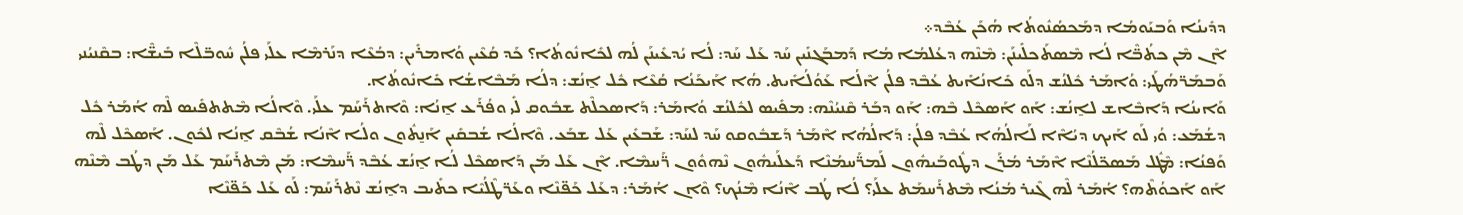ܕܕܺܝܢܳܐ ܘܰܒܝܰܘܡܳܐ ܕܡܰܟܣܳܢܽܘܬܳܐ ܗܳܟܰܢ ܥܳܒܶܕ܀
ܐܶܢ ܡܶܢ ܟܬܳܒ̈ܶܐ ܠܳܐ ܡܶܣܬܰܟܠܺܝܢܰܢ: ܡܶܢܶܗ ܕܥܳܠܡܳܐ ܡܳܐ ܕܰܡܒܰܓܢܺܝܢ ܚܰܕ ܥܰܠ ܚܰܕ: ܠܳܐ ܝܳܕܥܺܝܢܰܢ ܠܳܗ ܠܟܺܐܢܽܘܬܳܐ؟ ܟܰܕ ܩܳܥܶܝܢ ܘܳܐܡܪܺܝܢ: ܕܒܳܥܶܐ ܕܢܰܪܡܶܐ ܥܠܰܝ ܦܠܳܢ ܚܽܘܒ̈ܠܶܐ ܒܺܝܫ̈ܶܐ: ܒܩܶܢܝܳܢܝ ܘܰܒܡܰܪ̈ܗܳܛܰܝ: ܘܳܐܡܰܪ ܟܽܠܢܳܫ ܕܠܰܘ ܟܺܐܢܳܐܺܝܬ ܥܳܒܶܕ ܦܠܳܢ ܐܶܠܳܐ ܥܰܘܳܠܳܐܺܝܬ. ܗܳܐ ܐܰܝܟܰܢܳܐ ܩܳܥܶܐ ܟܽܠ ܐ̱ܢܳܫ: ܕܠܳܐ ܡܰܒܶܐܫܳܐ ܟܺܐܢܽܘܬܳܐ.
ܘܰܐܝܢܳܐ ܕܰܐܒܶܐܫ ܠܐ̱ܢܳܫ: ܐܰܘ ܐܰܣܟܶܠ ܒܶܗ: ܐܰܘ ܕܒܰܪ ܩܶܢܝܳܢܶܗ: ܡܦܺܝܣ ܠܟܽܠܢܳܫ ܘܳܐܡܰܪ: ܕܰܐܣܟܠܶܬ ܫܒܽܘܩ ܠܺܝ ܘܦܳܪܰܥ ܐ̱ܢܳܐ: ܘܶܐܬܪܰܚܰܡ ܥܠܰܝ. ܘܶܐܠܳܐ ܡܶܬܬܦܺܝܣ ܠܶܗ ܐܳܡܰܪ ܟܽܠ ܕܫܳܡܰܥ: ܘܳܝ ܠܰܘ ܐܰܝܟ ܕܝܳܐܶܐ ܠܰܐܠܳܗܳܐ ܥܳܒܶܕ ܦܠܳܢ: ܕܰܐܠܳܗܳܐ ܐܶܡܰܪ ܕܰܫܒܽܘܩܘ ܚܰܕ ܠܚܰܕ: ܫܰܒܥܺܝܢ ܥܰܠ ܫܒܰܥ. ܘܶܐܠܳܐ ܫܳܒܩܺܝܢ ܐܰܢ̱ܬܽܘܢ ܘܠܳܐ ܐܶܢܳܐ ܫܳܒܶܩ ܐ̱ܢܳܐ ܠܟܽܘܢ. ܐܰܣܟܶܠ ܠܶܗ ܘܰܦܢܳܐ: ܡܶܛܽܠ ܡܰܣܟ̈ܠܳܢܶܐ ܐܶܡܰܪ ܡܳܪܰܢ ܕܛܽܘܒܰܝܗܽܘܢ ܠܰܡܪ̈ܰܚܡܳܢܶܐ ܕܰܥܠܰܝܗܽܘܢ ܢܶܗܘܽܘܢ ܪ̈ܰܚܡܶܐ. ܐܶܢ ܥܰܠ ܡܰܢ ܕܰܐܣܟܶܠ ܠܳܐ ܐ̱ܢܳܫ ܥܳܒܶܕ ܪ̈ܰܚܡܶܐ: ܡܰܢ ܡܶܬܪܰܚܰܡ ܥܰܠ ܡܰܢ ܕܛܳܒ ܡܶܢܶܗ ܐܰܘ ܐܰܟܘܳܬܶܗ؟ ܐܳܡܰܪ ܠܶܗ ܓܶܝܪ ܡܳܢܳܐ ܡܶܬܪܰܚܡܰܬ ܥܠܰܝ؟ ܠܳܐ ܛܳܒ ܐܶܢܳܐ ܡܶܢܳܟ؟ ܘܶܐܢ ܐܳܡܰܪ: ܕܥܰܠ ܟܰܦ̈ܢܶܐ ܘܥܰܪ̈ܛܶܠܳܝܶܐ ܟܬܺܝܒ ܕܐ̱ܢܳܫ ܢܶܬܪܰܚܰܡ: ܠܰܘ ܥܰܠ ܟܰܦ̈ܢܶܐ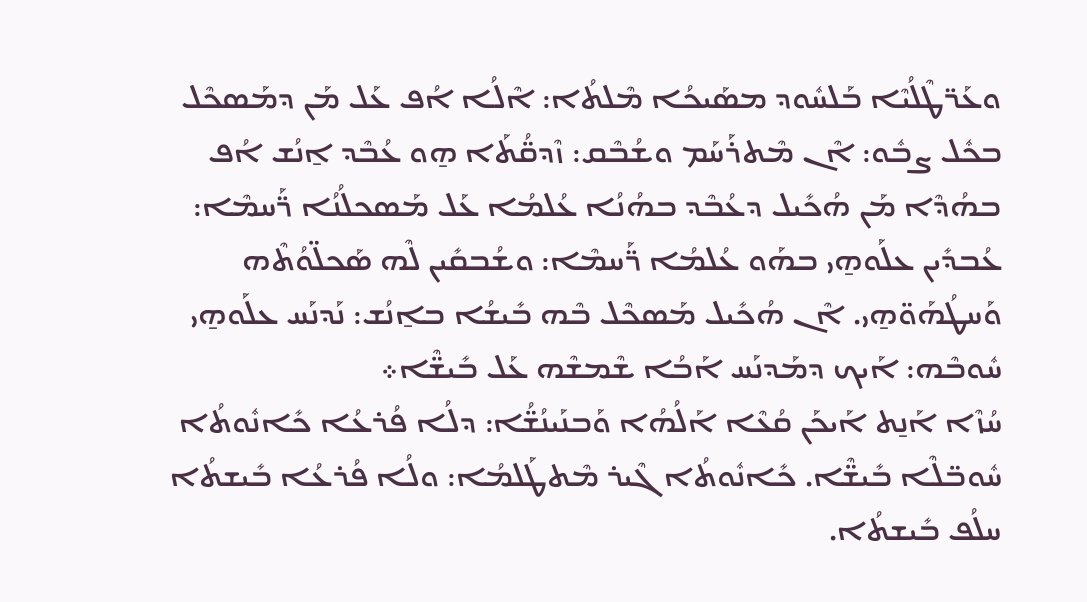ܘܥܰܪ̈ܛܶܠܳܝܶܐ ܒܰܠܚܽܘܕ ܡܣܰܝܟܳܐ ܡܶܠܬܳܐ: ܐܶܠܳܐ ܐܳܦ ܥܰܠ ܡܰܢ ܕܡܰܣܟܶܠ ܒܟܽܠ ܨܒܽܘ: ܐܶܢ ܡܶܬܪܰܚܰܡ ܘܫܳܒܶܩ: ܙܶܕܩ̈ܳܬܰܐ ܗ̱ܘ ܥܳܒܶܕ ܐ̱ܢܳܫ ܐܳܦ ܒܗܳܕܶܐ ܡܰܢ ܗܳܟܺܝܠ ܕܥܳܒܶܕ ܒܗܳܢܳܐ ܥܳܠܡܳܐ ܥܰܠ ܡܰܣܟܠܳܢܳܐ ܪ̈ܰܚܡܶܐ: ܥܳܒܕܺܝܢ ܥܠܰܘܗ̱ܝ ܒܗܰܘ ܥܳܠܡܳܐ ܪ̈ܰܚܡܶܐ: ܘܫܳܒܩܺܝܢ ܠܶܗ ܣܰܟܠ̈ܘܳܬܶܗ ܘܰܚܛܳܗܰܘ̈ܗ̱ܝ. ܐܶܢ ܗܳܟܺܝܠ ܡܰܣܟܶܠ ܒܶܗ ܒܺܝܫܳܐ ܒܐ̱ܢܳܫ: ܢܰܕܢܰܚ ܥܠܰܘܗ̱ܝ ܚܽܘܒܶܗ: ܐܰܝܟ ܕܡܰܕܢܰܚ ܐܰܒܳܐ ܫܶܡܫܶܗ ܥܰܠ ܒܺܝܫ̈ܶܐ܀
ܚܳܙܶܐ ܐܰܢ̱ܬ ܐܰܝܟܰܢ ܩܳܥܶܐ ܐܰܠܳܗܳܐ ܘܰܒܢܰܝܢܳܫ̈ܳܐ: ܕܠܳܐ ܦܳܪܥܳܐ ܟܺܐܢܽܘܬܳܐ ܚܽܘܒ̈ܠܶܐ ܒܺܝܫ̈ܶܐ. ܟܺܐܢܽܘܬܳܐ ܓܶܝܪ ܡܶܬܛܰܠܡܳܐ: ܘܠܳܐ ܦܳܪܥܳܐ ܒܺܝܫܬܳܐ ܚܠܳܦ ܒܺܝܫܬܳܐ.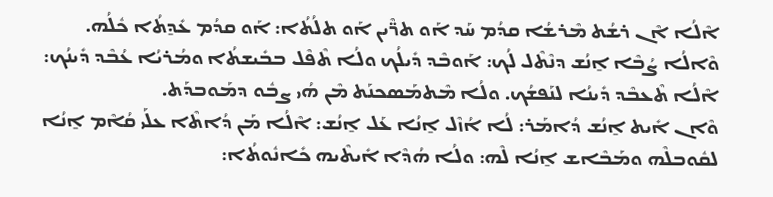ܐܶܠܳܐ ܐܶܢ ܪܫܳܬ ܡܶܪܫܳܐ ܩܕܳܡ ܚܰܕ ܐܰܘ ܬܪ̈ܶܝܢ ܐܰܘ ܬܠܳܬܳܐ: ܐܰܘ ܩܕܳܡ ܥܺܕ̱ܬܳܐ ܟܽܠܳܗ. ܘܶܐܠܳܐ ܨܳܒܶܐ ܐ̱ܢܳܫ ܕܢܶܬܶܠ ܠܳܟ: ܐܰܘܒܶܕ ܕܺܝܠܳܟ ܘܠܳܐ ܬܶܦܶܠ ܒܒܺܝܫܬܳܐ ܘܡܳܪܝܳܐ ܥܳܒܶܕ ܕܺܝܢܳܟ: ܐܶܠܳܐ ܬܶܥܒܶܕ ܕܺܝܢܳܐ ܠܢܰܦܫܳܟ. ܘܠܳܐ ܡܶܬܡܰܣܟܢܰܬ ܡܶܢ ܗܳܝ ܨܒܽܘ ܕܡܰܘܒܕܰܬ.
ܘܶܐܢ ܐܺܝܬ ܐ̱ܢܳܫ ܕܳܐܡܰܪ: ܠܳܐ ܐܳܙܶܠ ܐ̱ܢܳܐ ܥܰܠ ܐ̱ܢܳܫ: ܐܶܠܳܐ ܡܰܢ ܕܳܐܬܶܐ ܥܠܰܝ ܩܳܐܶܡ ܐ̱ܢܳܐ ܠܩܽܘܒܠܶܗ ܘܡܰܒܶܐܫ ܐ̱ܢܳܐ ܠܶܗ: ܘܠܳܐ ܗܳܕܶܐ ܐܺܝܬܶܝܗ ܟܺܐܢܽܘܬܳܐ: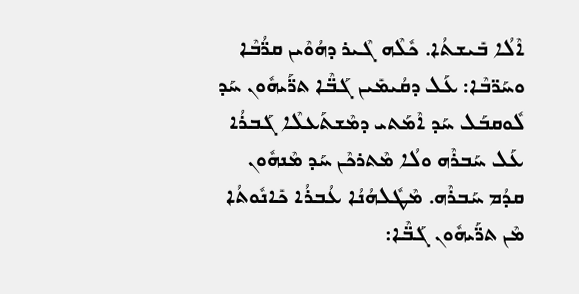ܐܶܠܳܐ ܒܺܝܫܬܳܐ. ܟܽܠܶܗ ܓܶܝܪ ܕܗܳܘܶܝܢ ܩܪ̈ܳܒܶܐ ܘܚܰܪ̈ܒܶܐ: ܥܰܠ ܕܩܳܝܡܺܝܢ ܓܰܒ̈ܶܐ ܬܪ̈ܰܝܗܽܘܢ ܚܰܕ ܠܽܘܩܒܰܠ ܚܰܕ ܐܶܡܰܬܝ ܕܡܶܫܬܰܥܠܶܐ ܓܰܒܪܳܐ ܥܰܠ ܚܰܒܪܶܗ ܘܠܳܐ ܡܶܬܪܟܶܢ ܚܰܕ ܡܶܢܗܽܘܢ ܩܕܳܡ ܚܰܒܪܶܗ. ܡܶܛܽܠܗܳܢܳܐ ܥܳܒܪܳܐ ܟܺܐܢܽܘܬܳܐ ܡܶܢ ܬܪ̈ܰܝܗܽܘܢ ܓܰܒ̈ܶܐ: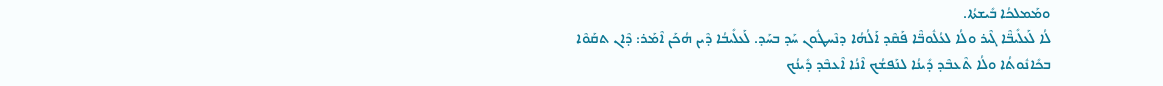ܘܡܰܡܠܟܳܐ ܒܺܝܫܬܳܐ.
ܠܳܐ ܠܰܥܠܺܝܒ̈ܶܐ ܓܶܝܪ ܘܠܳܐ ܠܥܳܠܽܘܒ̈ܶܐ ܦܰܩܶܕ ܐܰܠܳܗܳܐ ܕܢܶܚܛܽܘܢ ܚܰܕ ܒܚܰܕ. ܠܰܥܠܺܝܒܳܐ ܕܶܝܢ ܗܳܟܰܢ ܐܶܡܰܪ: ܕܶܐܢ ܬܩܰܘܶܐ ܒܟܺܐܢܽܘܬܳܐ ܘܠܳܐ ܬܶܥܒܶܕ ܕܺܝܢܳܐ ܠܢܰܦܫܳܟ ܐܶܢܳܐ ܐܶܥܒܶܕ ܕܺܝܢܳܟ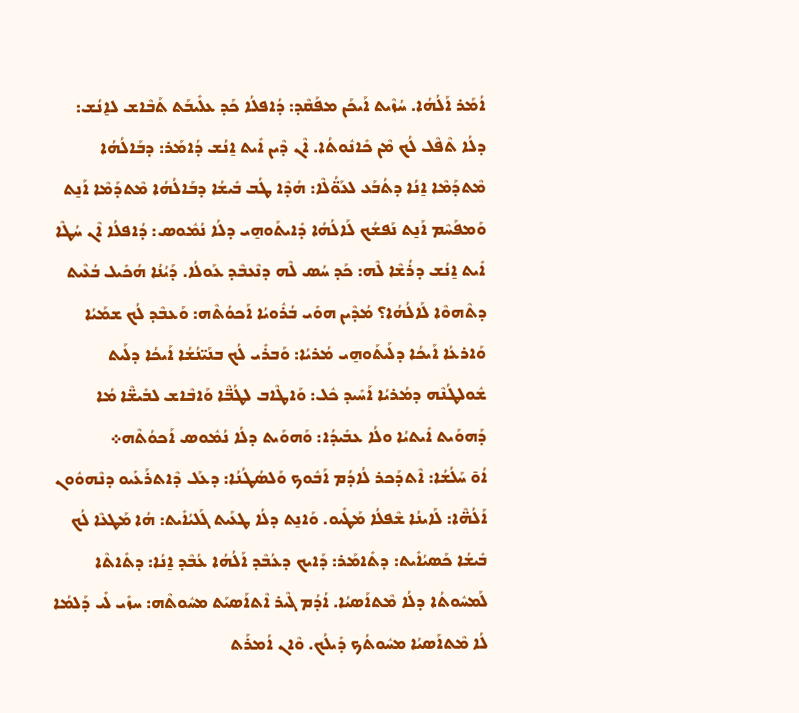ܐܳܡܰܪ ܐܰܠܳܗܳܐ. ܚܳܙܶܝܬ ܐܰܝܟܰܢ ܡܦܰܩܶܕ: ܕܳܐܦܠܳܐ ܟܰܕ ܥܠܺܝܒܰܬ ܬܰܒܶܐܫ ܠܐ̱ܢܳܫ: ܕܠܳܐ ܬܶܦܶܠ ܠܳܟ ܡܶܢ ܟܺܐܢܽܘܬܳܐ. ܐܶܢ ܕܶܝܢ ܐܺܝܬ ܐ̱ܢܳܫ ܕܳܐܡܰܪ: ܕܒܰܐܠܳܗܳܐ ܡܶܬܕܰܡܶܐ ܐ̱ܢܳܐ ܕܬܳܒܰܥ ܠܥܰܘ̈ܳܠܶܐ: ܗܳܕܶܐ ܛܳܒ ܒܺܝܫܳܐ ܕܒܰܐܠܳܗܳܐ ܡܶܬܕܰܡܶܐ ܐܰܢ̱ܬ ܘܰܡܦܰܚܶܡ ܐܰܢ̱ܬ ܢܰܦܫܳܟ ܠܰܐܠܳܗܳܐ ܕܺܐܝܬܰܘܗ̱ܝ ܕܠܳܐ ܢܳܡܽܘܣ: ܕܳܐܦܠܳܐ ܐܶܢ ܚܳܛܶܐ ܐܺܝܬ ܐ̱ܢܳܫ ܕܪܳܫܶܐ ܠܶܗ: ܟܰܕ ܚܳܣ ܠܶܗ ܕܢܶܥܒܶܕ ܥܰܘܠܳܐ. ܕܰܝܳܢܳܐ ܗܳܟܺܝܠ ܒܳܥܶܝܬ ܕܬܶܗܘܶܐ ܠܰܐܠܳܗܳܐ؟ ܡܳܕܶܝܢ ܗܘܺܝ ܒܳܪܽܘܝܳܐ ܐܰܟܘܳܬܶܗ: ܘܰܥܒܶܕ ܠܳܟ ܫܡܰܝܳܐ ܘܰܐܪܥܳܐ ܐܰܝܟܳܐ ܕܠܰܝܬܰܘܗ̱ܝ ܡܳܪܝܳܐ: ܘܰܒܪܺܝ ܠܳܟ ܒܢܰܝ̈ܢܳܫܳܐ ܐܰܝܟܳܐ ܕܠܰܝܬ ܫܽܘܠܛܳܢܶܗ ܕܡܳܪܝܳܐ ܐܰܚܺܝܕ ܟܽܠ: ܘܰܐܛܶܐܒ ܠܛܳܒ̈ܶܐ ܘܰܐܒܶܐܫ ܠܒܺܝܫ̈ܶܐ ܡܳܐ ܕܰܗܘܰܝܬ ܐܺܝܬܝܳܐ ܘܠܳܐ ܥܒܺܝܕܳܐ: ܘܰܗܘܰܝܬ ܕܠܳܐ ܢܳܡܽܘܣ ܐܰܟܘܳܬܶܗ܀
ܐܳܘ̄ ܚܰܠܳܫܳܐ: ܐܶܬܕܰܟܪ ܠܳܐܕܳܡ ܐܰܒܽܘܟ ܘܰܠܣܳܛܳܢܳܐ: ܕܥܰܠ ܕܶܐܬܪܰܥܺܝܘ ܕܢܶܗܘܽܘܢ ܐܰܠܳܗ̈ܶܐ: ܠܰܐܝܢܳܐ ܫܶܦܠܳܐ ܡܰܛܺܝܘ. ܘܰܐܢ̱ܬ ܕܠܳܐ ܛܥܰܝܬ ܓܰܠܝܳܐܺܝܬ: ܗܳܐ ܡܰܛܥܶܐ ܠܳܟ ܒܺܝܫܳܐ ܟܰܣܝܳܐܺܝܬ: ܕܬܺܐܡܰܪ: ܕܰܐܝܟ ܕܥܳܒܶܕ ܐܰܠܳܗܳܐ ܥܳܒܶܕ ܐ̱ܢܳܐ: ܕܬܺܐܬܶܐ ܠܰܡܚܽܘܬܳܐ ܕܠܳܐ ܡܶܬܐܰܣܝܳܐ. ܐܳܕܳܡ ܓܶܝܪ ܐܶܬܐܰܣܝܰܬ ܡܚܽܘܬܶܗ: ܚܙܺܝ ܠܺܝ ܕܰܠܡܳܐ ܠܳܐ ܡܶܬܐܰܣܝܳܐ ܡܚܽܘܬܳܟ ܕܺܝܠܳܟ. ܘܶܐܢ ܐܳܡܪܰܬ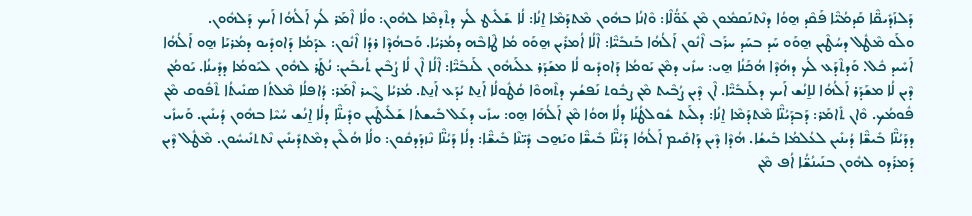ܕܰܠܙܰܕܺܝܩ̈ܶܐ ܩܰܕܡܳܝ̈ܶܐ ܦܰܩܶܕ ܗ̱ܘܳܐ ܕܢܶܬܢܰܩܡܽܘܢ ܡܶܢ ܥܰܘ̈ܳܠܶܐ: ܘܶܐܢܳܐ ܒܗܽܘܢ ܡܶܬܕܰܡܶܐ ܐ̱ܢܳܐ: ܠܳܐ ܫܰܠܺܝܛ ܠܳܟ ܕܬܶܕܡܶܐ ܠܗܽܘܢ: ܘܠܳܐ ܐܶܡܰܪ ܠܳܟ ܐܰܠܳܗܳܐ ܐܰܝܟ ܕܰܠܗܽܘܢ.
ܘܠܰܘ ܡܶܛܽܠ ܕܚܳܛܶܝܢ ܗ̱ܘܰܘ ܚܰܕ ܒܚܰܕ ܚܪܰܒ ܐܶܢܽܘܢ ܐܰܠܳܗܳܐ ܒܰܢܒܺܝ̈ܶܐ: ܐܶܠܳܐ ܐܳܡܪܺܝܢ ܗ̱ܘܰܘ ܡܳܐ ܛܶܐܒܶܗ ܕܡܳܪܝܳܐ. ܘܰܒܗܳܕܶܐ ܪܕܳܐ ܐܶܢܽܘܢ: ܥܕܰܡܳܐ ܕܰܐܘܕܺܝܘ ܕܡܳܪܝܰܐ ܗ̱ܘ ܐܰܠܳܗܳܐ ܐܰܚܺܝܕ ܟܽܠ. ܘܰܕܬܶܕܰܥ ܠܳܟ ܕܗܳܕܶܐ ܗܳܟܰܢܳܐ ܗ̱ܝ: ܚܙܺܝ ܕܡܶܢ ܝܰܘܡܳܐ ܕܰܐܘܕܺܝܘ ܠܳܐ ܡܫܰܕܰܪ ܥܠܰܝܗܽܘܢ ܠܰܢܒܺܝ̈ܶܐ: ܐܶܠܳܐ ܐܶܢ ܠܳܐ ܨܳܒܶܝܢ ܬܳܝܒܺܝܢ: ܢܳܛܰܪ ܠܗܽܘܢ ܠܝܰܘܡܳܐ ܕܕܺܝܢܳܐ. ܝܰܘܡܳܢ ܕܶܝܢ ܠܳܐ ܡܫܰܕܰܪ ܐܰܠܳܗܳܐ ܠܐ̱ܢܳܫ ܐܰܝܟ ܕܠܰܢܒܺܝ̈ܶܐ. ܐܶܢ ܕܶܝܢ ܨܳܒܶܝܬ ܡܶܢ ܨܒܽܘܬ ܢܰܦܫܳܟ ܕܬܶܗܘܶܐ ܩܳܛܽܘܠܳܐ ܐܰܢ̱ܬ ܝܳܕܰܥ ܐܰܢ̱ܬ. ܡܳܪܝܳܐ ܓܶܝܪ ܐܶܡܰܪ: ܕܳܐܦܠܳܐ ܡܶܠܬܳܐ ܣܢܺܝܬܳܐ ܬܶܦܽܘܩ ܡܶܢ ܦܽܘܡܳܟ. ܘܶܐܢ ܬܺܐܡܰܪ: ܕܰܒܕܰܝܳܢ̈ܶܐ ܡܶܬܕܰܡܶܐ ܐ̱ܢܳܐ: ܕܠܰܝܬ ܫܽܘܠܛܳܢܳܐ ܕܠܳܐ ܗܘܳܐ ܡܶܢ ܐܰܠܳܗܰܐ ܗ̱ܘ: ܚܙܺܝ ܕܥܰܠ ܒܺܝܫܬܳܐ ܫܰܠܺܝܛܺܝܢ ܘܕܺܝܢ̈ܶܐ ܕܠܳܐ ܐ̱ܢܳܫ ܚܳܝܶܐ ܒܗܽܘܢ ܕܳܝܢܺܝܢ. ܘܰܚܙܺܝ ܕܕܰܝܳܢ̈ܶܐ ܒܺܝܫ̈ܶܐ ܕܳܝܢܺܝܢ ܠܥܳܠܡܳܐ ܒܺܝܫܳܐ. ܗܳܕܶܐ ܕܶܝܢ ܕܰܐܩܺܝܡ ܐܰܠܳܗܳܐ ܕܰܝܳܢ̈ܶܐ ܒܺܝܫ̈ܶܐ ܘܝܰܗ̱ܒ ܕܺܝ̈ܢܶܐ ܒܺܝܫ̈ܶܐ: ܕܠܳܐ ܕܰܝܳܢ̈ܶܐ ܢܶܙܕܰܕܩܽܘܢ: ܘܠܳܐ ܗܳܠܶܝܢ ܕܡܶܬܕܺܝܢܺܝܢ ܢܶܬܬܢܺܝܚܽܘܢ. ܡܶܛܽܠ ܕܶܝܢ ܕܰܡܪܰܕܘ ܠܗܽܘܢ ܒܢܰܝܢܳܫ̈ܳܐ ܐܳܦ ܡܶܢ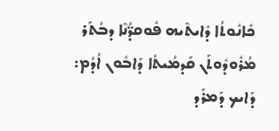ܟܺܐܢܽܘܬܳܐ ܕܺܐܝܬܶܝܗ ܦܽܘܩܕ̈ܳܢܶܐ ܕܒܳܬܰܪ ܡܳܪܽܘܕܽܘܬܰܢ ܩܰܕܡܳܝܬܳܐ ܕܰܐܒܽܘܢ ܐܳܕܳܡ: ܕܰܐܝܟ ܕܰܡܪܰܕ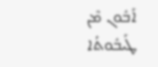ܐܰܒܽܘܢ ܡܶܢ ܛܰܝܒܽܘܬܳܐ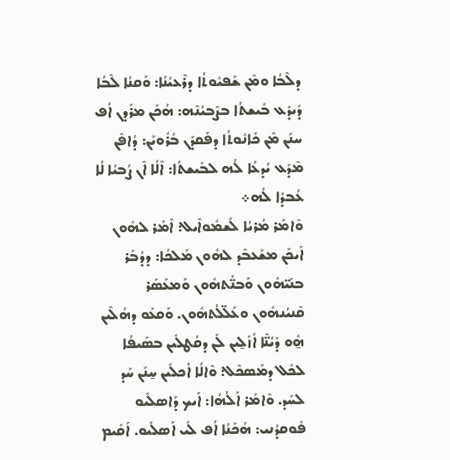ܕܠܶܒܳܐ ܘܡܶܢ ܫܰܦܝܽܘܬܳܐ ܕܪܶܥܝܳܢܳܐ: ܘܰܩܢܳܐ ܠܶܒܳܐ ܕܺܝܕܰܥ ܒܺܝܫܬܳܐ ܒܨܶܒܝܳܢܶܗ: ܗܳܟܰܢ ܡܪܰܕܢ ܐܳܦ ܚܢܰܢ ܡܶܢ ܟܺܐܢܽܘܬܳܐ ܕܦܰܩܕܰܢ ܒܳܪܽܘܝܰܢ: ܕܳܐܦܶܢ ܡܶܕܰܥ ܝܳܕܥܳܐ ܠܳܗ ܠܒܺܝܫܬܳܐ: ܐܶܠܳܐ ܐܶܢ ܨܳܒܝܳܐ ܠܳܐ ܥܳܒܕܳܐ ܠܳܗ܀
ܘܶܐܡܰܪ ܡܳܪܝܳܐ ܠܰܫܡܽܘܐܶܝܠ: ܐܶܡܰܪ ܠܗܽܘܢ ܐܰܝܟܰܢ ܡܫܰܥܒܶܕ ܠܗܽܘܢ ܡܰܠܟܳܐ: ܕܕܳܒܰܪ ܒܢܰܝ̈ܗܽܘܢ ܘܰܒܢ̈ܳܬܗܽܘܢ ܘܰܡܥܰܣܰܪ ܩܶܢܝܳܢܗܽܘܢ ܘܥܰܠ̈ܠܳܬܗܽܘܢ. ܘܰܩܥܰܘ ܕܗܳܠܶܝܢ ܗ̱ܽܘ ܕܰܝܳܢ̈ܶܐ ܐܳܙܺܠ̱ܝܢ ܠܰܢ ܕܩܳܛܠܺܝܢ ܒܣܰܝܦܳܐ ܠܟܽܠ ܕܡܰܣܟܶܠ: ܘܶܐܠܳܐ ܐܳܟܠܺܝܢ ܚ̱ܢܰܢ ܚܰܕ ܠܚܰܕ. ܘܶܐܡܰܪ ܐܰܠܳܗܳܐ: ܐܰܝܟ ܕܰܐܣܠܺܝܘ ܦܽܘܩܕܳܢܝ: ܗܳܟܰܢܳܐ ܐܳܦ ܠܺܝ ܐܰܣܠܺܝܘ. ܐܰܩܺܝܡ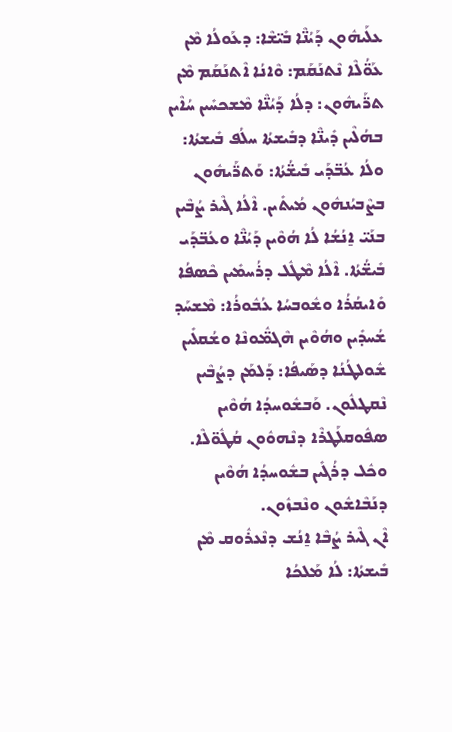ܥܠܰܝܗܽܘܢ ܕܰܝܳܢ̈ܶܐ ܒܺܝ̈ܫܶܐ: ܕܥܰܘܠܳܐ ܡܶܢ ܥܰܘ̈ܳܠܶܐ ܢܶܬܢܰܩܰܡ: ܘܶܐܢܳܐ ܐܶܬܢܰܩܰܡ ܡܶܢ ܬܪ̈ܰܝܗܽܘܢ: ܕܠܳܐ ܕܰܝܳܢ̈ܶܐ ܡܶܫܟܚܺܝܢ ܚܳܐܶܝܢ ܒܗܳܠܶܝܢ ܕܺܝܢ̈ܶܐ ܕܒܺܝܫܬܳܐ ܚܠܳܦ ܒܺܝܫܬܳܐ: ܘܠܳܐ ܥܳܒ̈ܕܰܝ ܒܺܝܫ̈ܳܬܳܐ: ܘܰܬܪ̈ܰܝܗܽܘܢ ܒܨܶܒܝܳܢܗܽܘܢ ܡܳܝܬܺܝܢ. ܐܶܠܳܐ ܓܶܝܪ ܨܳܒܶܝܢ ܒܢܰܝ̈ ܐ̱ܢܳܫܳܐ ܠܳܐ ܗܳܘܶܝܢ ܕܰܝܳܢ̈ܶܐ ܘܥܳܒ̈ܕܰܝ ܒܺܝܫ̈ܳܬܳܐ. ܐܶܠܳܐ ܡܶܛܽܠ ܕܪܳܚܡܺܝܢ ܟܶܣܦܳܐ ܘܺܐܝܩܳܪܳܐ ܘܫܽܘܒܚܳܐ ܥܳܒܽܘܪܳܐ: ܡܶܫܚܰܕ ܫܳܚܕܺܝܢ ܘܗܳܘܶܝܢ ܗܶܓܡ̈ܽܘܢܶܐ ܘܫܳܩܠܺܝܢ ܫܽܘܠܛܳܢܳܐ ܕܣܰܝܦܳܐ: ܕܰܠܡܰܢ ܕܨܳܒܶܝܢ ܢܶܩܛܠܽܘܢ. ܘܰܒܫܽܘܚܕܳܐ ܗܳܘܶܝܢ ܣܦܽܘܩܠܰܛܪܶܐ ܕܢܶܗܘܽܘܢ ܩܳܛܽܘ̈ܠܶܐ. ܘܟܽܠ ܕܪܳܓܺܝܢ ܒܫܽܘܚܕܳܐ ܗܳܘܶܝܢ ܕܢܰܒܶܐܫܽܘܢ ܘܢܶܒܙܽܘܢ.
ܐܶܢ ܓܶܝܪ ܨܳܒܶܐ ܐ̱ܢܳܫ ܕܢܶܥܪܽܘܩ ܡܶܢ ܒܺܝܫܬܳܐ: ܠܳܐ ܡܰܠܟܳܐ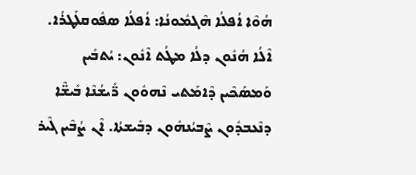ܗܳܘܶܐ ܐܳܦܠܳܐ ܗܶܓܡܽܘܢܳܐ: ܐܳܦܠܳܐ ܣܦܽܘܩܠܰܛܪܳܐ. ܐܶܠܳܐ ܗܳܢܽܘܢ ܕܠܳܐ ܡܛܳܬ ܐܶܢܽܘܢ: ܝܳܬܒܺܝܢ ܘܰܡܣܰܟܶܝܢ ܕܶܐܡܰܬܝ ܢܶܗܘܽܘܢ ܪ̈ܺܝܫܳܢܶܐ ܒܺܝܫ̈ܶܐ ܕܢܶܥܒܕܽܘܢ ܨܶܒܝܳܢܗܽܘܢ ܕܒܺܝܫܬܳܐ. ܐܶܢ ܨܳܒܶܝܢ ܓܶܝܪ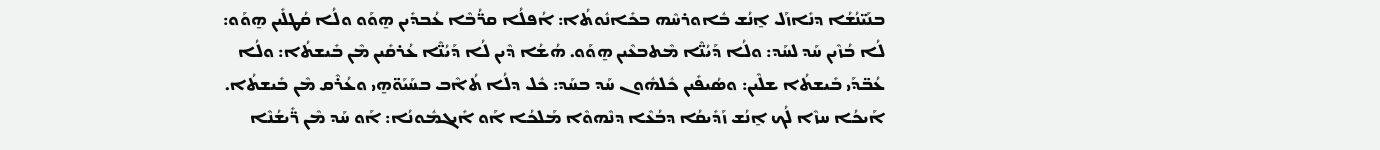ܒܢܰܝ̈ܢܳܫܳܐ ܕܢܺܐܙܰܠ ܐ̱ܢܳܫ ܒܽܐܘܪܚܶܗ ܒܟܺܐܢܽܘܬܳܐ: ܐܳܦܠܳܐ ܩܪ̈ܳܒܶܐ ܥܳܒܕܺܝܢ ܗ̱ܘܰܘ ܘܠܳܐ ܩܳܛܠܺܝܢ ܗ̱ܘܰܘ: ܠܳܐ ܒܳܙܶܝܢ ܚܰܕ ܠܚܰܕ: ܘܠܳܐ ܕܰܝܳܢ̈ܶܐ ܡܶܬܒܥܶܝܢ ܗ̱ܘܰܘ. ܗܳܫܳܐ ܕܶܝܢ ܠܳܐ ܕܰܝܳܢ̈ܶܐ ܥܳܪܩܺܝܢ ܡܶܢ ܒܺܝܫܬܳܐ: ܘܠܳܐ ܥܳܒ̈ܕܰܝ ܒܺܝܫܬܳܐ ܫܠܶܝܢ: ܘܣܳܝܦܺܝܢ ܟܽܠܗܽܘܢ ܚܰܕ ܒܚܰܕ: ܟܽܠ ܕܠܳܐ ܬܳܐܶܒ ܒܚܰܝܰܘ̈ܗ̱ܝ ܘܥܳܪܶܩ ܡܶܢ ܒܺܝܫܬܳܐ. ܐܰܝܟܳܐ ܚܙܶܐ ܠܳܟ ܐ̱ܢܳܫ ܙܰܕܺܝܩܳܐ ܕܒܳܥܶܐ ܕܢܶܗܘܶܐ ܡܰܠܟܳܐ ܐܰܘ ܐܺܝܓܡܽܘܢܳܐ: ܐܰܘ ܚܰܕ ܡܶܢ ܪ̈ܺܝܫܳܢܶܐ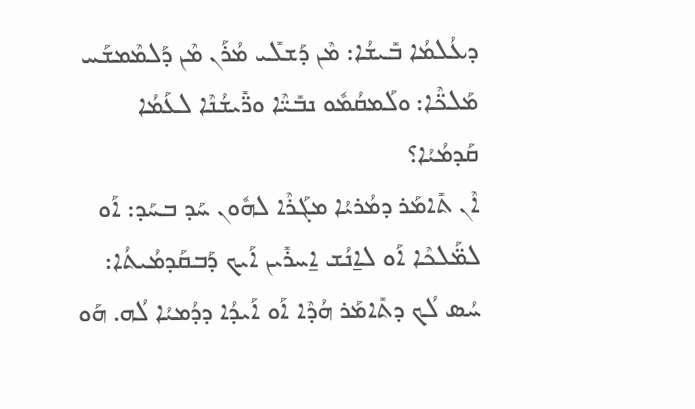ܕܥܳܠܡܳܐ ܒܺܝܫܳܐ: ܡܶܢ ܕܰܫܠܺܝ ܡܳܪܰܢ ܡܶܢ ܕܰܠܡܶܡܫܰܚ ܡܰܠܟ̈ܶܐ: ܘܠܰܡܩܳܡܽܘ ܢܒܺܝ̈ܶܐ ܘܪ̈ܺܝܫܳܢܶܐ ܠܥܰܡܳܐ ܩܰܕܡܳܝܳܐ؟
ܐܶܢ ܬܺܐܡܰܪ ܕܡܳܪܝܳܐ ܡܓܰܪܶܐ ܠܗܽܘܢ ܚܰܕ ܒܚܰܕ: ܐܰܘ ܠܡ̈ܰܠܟܶܐ ܐܰܘ ܠܐ̱ܢܳܫ ܐ̱ܚܪܺܝܢ ܐܰܝܟ ܕܰܒܩܰܕܡܳܝܬܳܐ: ܚܳܣ ܠܳܟ ܕܬܺܐܡܰܪ ܗܳܕܶܐ ܐܰܘ ܐܰܝܕܳܐ ܕܕܳܡܝܳܐ ܠܳܗ. ܗܰܘ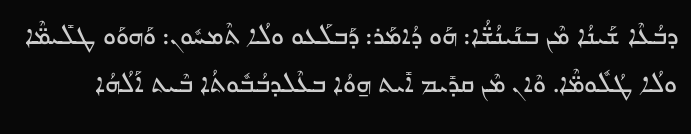ܕܒܳܥܶܐ ܫܰܝܢܳܐ ܡܶܢ ܒܢܰܝܢܳܫ̈ܳܐ: ܗܰܘ ܕܳܐܡܰܪ: ܕܰܒܠܰܥܘ ܘܠܳܐ ܬܶܡܚܽܘܢ: ܘܰܗܘܰܘ ܛܠܺܝܡ̈ܶܐ ܘܠܳܐ ܛܳܠܽܘܡ̈ܶܐ. ܘܶܐܢ ܡܶܢ ܩܕܺܝܡ ܐܺܝܬ ܗ̱ܘܳܐ ܒܥܶܠܕܒܳܒܽܘܬܳܐ ܒܶܝܬ ܐܰܠܳܗܳܐ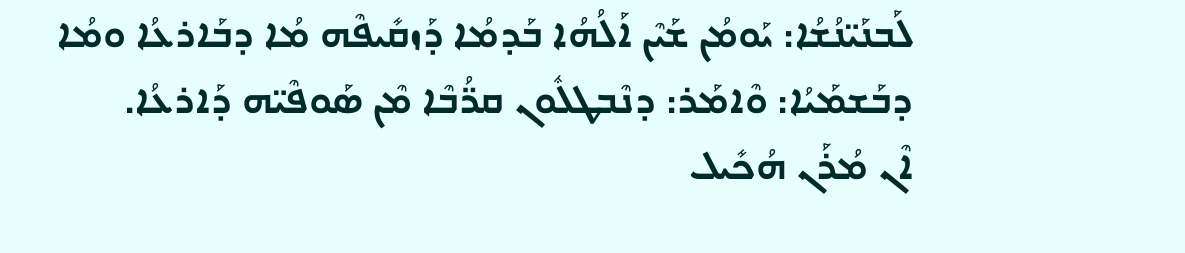ܠܰܒܢܰܝ̈ܢܳܫܳܐ: ܝܰܘܡܳܢ ܫܰܝܶܢ ܐܰܠܳܗܳܐ ܒܰܕܡܳܐ ܕܰܙܩܺܝܦܶܗ ܡܳܐ ܕܒܰܐܪܥܳܐ ܘܡܳܐ ܕܒܰܫܡܰܝܳܐ: ܘܶܐܡܰܪ: ܕܢܶܒܛܠܽܘܢ ܩܪ̈ܳܒܶܐ ܡܶܢ ܣܰܘܦܶܝ̈ܗ ܕܰܐܪܥܳܐ.
ܐܶܢ ܡܳܪܰܢ ܗܳܟܺܝܠ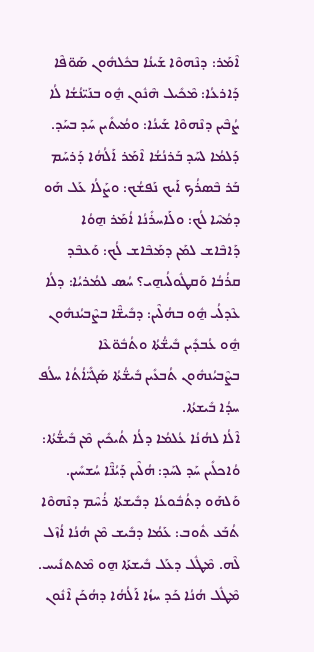ܐܶܡܰܪ: ܕܢܶܗܘܶܐ ܫܰܝܢܳܐ ܒܟܽܠܗܽܘܢ ܣܰܘ̈ܦܶܐ ܕܰܐܪܥܳܐ: ܡܶܟܺܝܠ ܗܶܢܽܘܢ ܗ̱ܽܘ ܒܢܰܝ̈ܢܳܫܳܐ ܠܳܐ ܨܳܒܶܝܢ ܕܢܶܗܘܶܐ ܫܰܝܢܳܐ: ܘܡܳܝܬܺܝܢ ܚܰܕ ܒܚܰܕ. ܕܰܠܡܳܐ ܠܚܰܕ ܒܰܪܢܳܫܳܐ ܐܶܡܰܪ ܐܰܠܳܗܳܐ ܕܰܪܚܰܡ ܒܰܪ ܒܶܣܪܳܟ ܐܰܝܟ ܢܰܦܫܳܟ: ܘܨܰܠܳܐ ܥܰܠ ܗܰܘ ܕܡܳܚܶܐ ܠܳܟ: ܘܠܰܐܚܪܺܢܳܐ ܐܳܡܰܪ ܗ̱ܘܳܐ ܕܰܐܒܶܐܫ ܠܡܰܢ ܕܡܰܒܶܐܫ ܠܳܟ: ܘܰܥܒܶܕ ܩܪܳܒܳܐ ܘܰܩܛܽܘܠܳܝܗ̱ܝ؟ ܚܳܣ ܠܡܳܪܝܳܐ: ܕܠܳܐ ܥܶܕܠܳܝ ܗ̱ܽܘ ܒܗܳܠܶܝܢ: ܕܒܺܝܫ̈ܶܐ ܒܨܶܒܝܳܢܗܽܘܢ ܗ̱ܽܘ ܥܳܒܕܺܝܢ ܒܺܝܫ̈ܳܬܳܐ ܘܬܳܒܽܘ̈ܥܶܐ ܒܨܶܒܝܳܢܗܽܘܢ ܬܳܒܥܺܝܢ ܒܺܝܫ̈ܳܬܳܐ ܣܰܓܺܝ̈ܐܳܬܳܐ ܚܠܳܦ ܚܕܳܐ ܒܺܝܫܬܳܐ.
ܐܶܠܳܐ ܠܗܳܢܳܐ ܥܳܠܡܳܐ ܕܠܳܐ ܬܳܝܟܺܝܢ ܡܶܢ ܒܺܝܫ̈ܳܬܳܐ: ܘܳܐܟܠܺܝܢ ܚܰܕ ܠܚܰܕ: ܗܳܠܶܝܢ ܕܰܝܳܢ̈ܶܐ ܚܳܫܚܺܝܢ. ܘܰܠܗܰܘ ܕܬܳܒܽܘܥܳܐ ܕܒܺܝܫܬܳܐ ܪܳܚܶܡ ܕܢܶܗܘܶܐ ܬܳܒܰܥ ܬܽܘܒ: ܥܰܡܳܐ ܕܒܺܝܫ ܡܶܢ ܗܳܢܳܐ ܐܳܙܶܠ ܠܶܗ. ܡܶܛܽܠ ܕܥܰܠ ܒܺܝܫܬܰܐ ܗ̱ܘ ܡܶܬܬܢܺܝܚ.
ܡܶܛܽܠ ܗܳܢܳܐ ܟܰܕ ܚܙܳܐ ܐܰܠܳܗܳܐ ܕܗܳܟܰܢ ܐܶܢܽܘܢ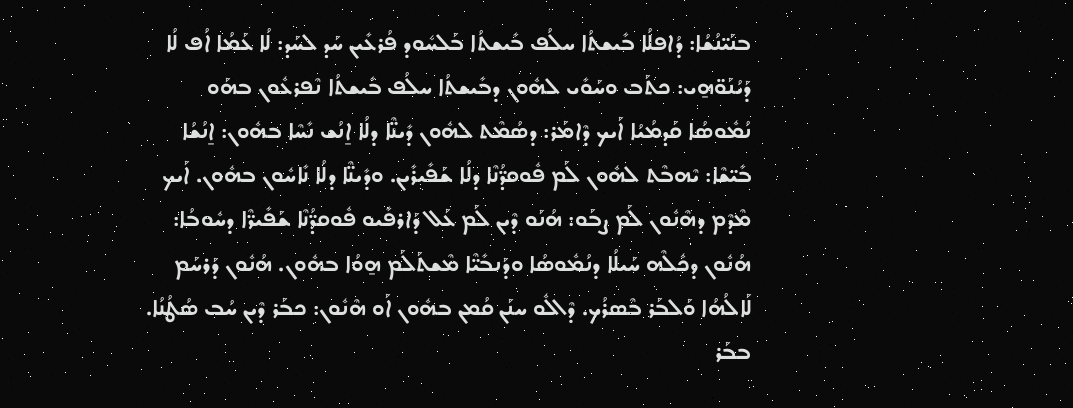ܒܢܰܝ̈ܢܳܫܳܐ: ܕܳܐܦܠܳܐ ܒܺܝܫܬܳܐ ܚܠܳܦ ܒܺܝܫܬܳܐ ܒܰܠܚܽܘܕ ܦܳܪܥܺܝܢ ܚܰܕ ܠܚܰܕ: ܠܳܐ ܥܰܡܳܐ ܐܳܦ ܠܳܐ ܕܰܝܳܢܰܘ̈ܗ̱ܝ: ܟܬܰܒ ܘܚܰܘܺܝ ܠܗܽܘܢ ܕܒܺܝܫܬܳܐ ܚܠܳܦ ܒܺܝܫܬܳܐ ܢܶܦܪܥܽܘܢ ܒܗܰܘ ܢܳܡܽܘܣܳܐ ܩܰܕܡܳܝܳܐ ܐܰܝܟ ܕܶܐܡܰܪ: ܕܣܳܡܶܬ ܠܗܽܘܢ ܕܺܝܢ̈ܶܐ ܕܠܳܐ ܐ̱ܢܳܫ ܢܺܚܶܐ ܒܗܽܘܢ: ܐ̱ܢܳܫܳܐ ܒܺܝ̈ܫܶܐ: ܝܶܗܒܶܬ ܠܗܽܘܢ ܠܰܡ ܦܽܘܩܕ̈ܳܢܶܐ ܕܠܳܐ ܫܰܦܺܝܪܺܝܢ. ܘܕܺܝܢ̈ܶܐ ܕܠܳܐ ܢܺܐܚܽܘܢ ܒܗܽܘܢ. ܐܰܝܟ ܡܶܕܶܡ ܕܗܶܢܽܘܢ ܠܰܡ ܨܒܰܘ: ܗܳܢܰܘ ܕܶܝܢ ܠܰܡ ܥܰܠ ܕܰܐܪܦܺܝܘ ܦܽܘܩܕ̈ܳܢܶܐ ܫܰܦܺܝܪ̈ܶܐ ܕܚܽܘܒܳܐ: ܗܳܢܽܘܢ ܕܟܽܠܶܗ ܚܰܝܠܳܐ ܕܢܳܡܽܘܣܳܐ ܘܕܰܢܒܺܝ̈ܶܐ ܡܶܫܬܰܠܰܡ ܗ̱ܘܳܐ ܒܗܽܘܢ. ܗܳܢܽܘܢ ܕܰܪܚܰܡ ܠܰܐܠܳܗܳܐ ܘܰܠܒܰܪ ܒܶܣܪܳܟ. ܕܶܐܠܽܘ ܚܢܰܢ ܩܳܡܢ ܒܗܽܘܢ ܐܰܘ ܗܶܢܽܘܢ: ܟܒܰܪ ܕܶܝܢ ܚܳܒ ܤܳܛܳܢܳܐ. ܒܒܰܪ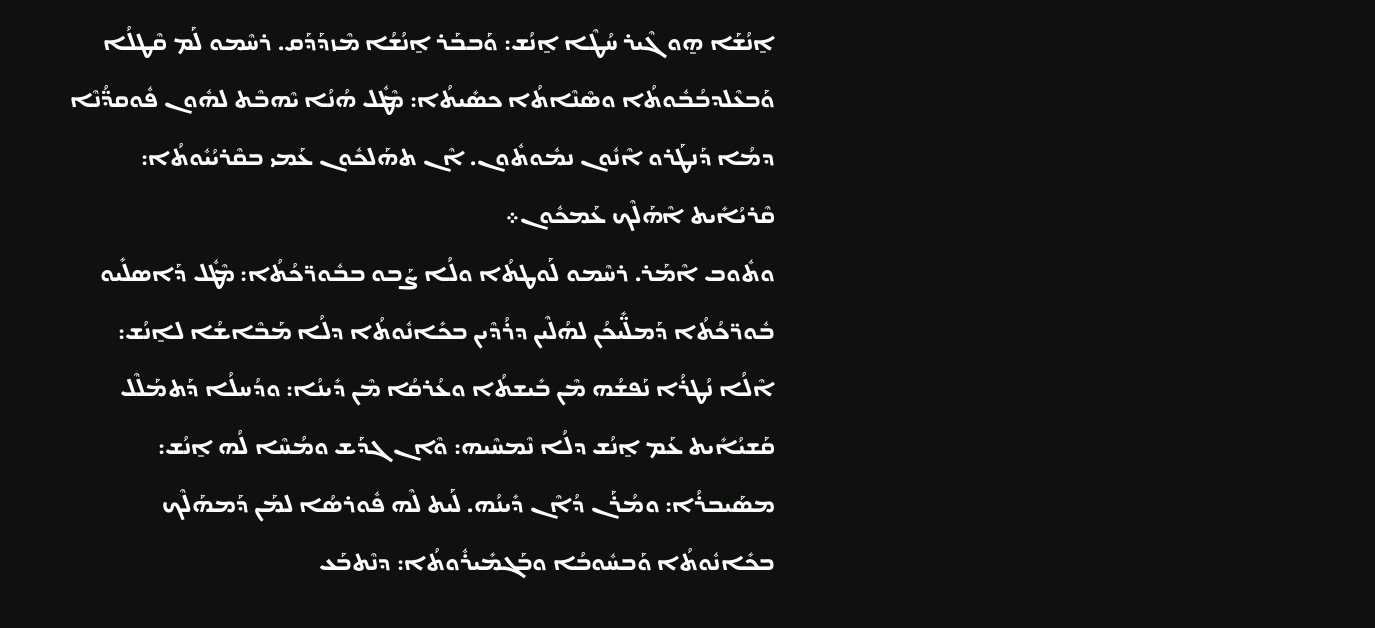ܐ̱ܢܳܫܰܐ ܗ̱ܘ ܓܶܝܪ ܚܳܛܶܐ ܐ̱ܢܳܫ: ܘܰܒܒܰܪ ܐ̱ܢܳܫܳܐ ܡܶܙܕܰܕܰܩ. ܪܚܶܡܘ ܠܰܡ ܩܶܛܠܳܐ ܘܰܒܥܶܠܕܒܳܒܽܘܬܳܐ ܘܣܶܢܶܐܬܳܐ ܟܣܺܝܬܳܐ: ܡܶܛܽܠ ܗܳܢܳܐ ܝܶܗܒܶܬ ܠܗܽܘܢ ܦܽܘܩܕ̈ܳܢܶܐ ܕܡܳܐ ܕܰܢܛܰܪܘ ܐܶܢܽܘܢ ܢܡܽܘܬܽܘܢ. ܐܶܢ ܬܗܰܠܟܽܘܢ ܥܰܡܝ ܒܩܶܪܝܳܝܽܘܬܳܐ: ܩܶܪܝܳܐܺܝܬ ܐܶܗܰܠܶܟ ܥܰܡܟܽܘܢ܀
ܘܬܽܘܒ ܐܶܡܰܪ. ܪܚܶܡܘ ܠܰܘܛܬܳܐ ܘܠܳܐ ܨܰܒܘ ܒܒܽܘܪ̈ܟܳܬܳܐ: ܡܶܛܽܠ ܕܰܐܣܠܺܝܘ ܒܽܘܪ̈ܟܳܬܳܐ ܕܰܡܠ̈ܺܝܟܳܢ ܠܗܳܠܶܝܢ ܕܪܳܕܶܝܢ ܒܟܺܐܢܽܘܬܳܐ ܕܠܳܐ ܡܰܒܶܐܫܳܐ ܠܐ̱ܢܳܫ: ܐܶܠܳܐ ܢܳܛܪܳܐ ܢܰܦܫܳܗ ܡܶܢ ܒܺܝܫܬܳܐ ܘܥܳܪܩܳܐ ܡܶܢ ܕܺܝܢܳܐ: ܘܕܳܚܠܳܐ ܕܰܬܡܰܠܶܠ ܩܰܫܝܳܐܺܝܬ ܥܰܡ ܐ̱ܢܳܫ ܕܠܳܐ ܢܶܡܚܶܝܗ: ܘܶܐܢ ܓܕܰܫ ܘܡܳܚܶܐ ܠܳܗ ܐ̱ܢܳܫ: ܡܣܰܝܒܪܳܐ: ܘܡܳܪܰܢ ܕܳܐܶܢ ܕܺܝܢܳܗ. ܠܰܝܬ ܠܶܗ ܦܽܘܪܣܳܐ ܠܡܰܢ ܕܰܡܗܰܠܶܟ ܒܟܺܐܢܽܘܬܳܐ ܘܰܒܚܽܘܒܳܐ ܘܒܰܓܡܺܝܪܽܘܬܳܐ: ܕܢܶܬܒܰܥ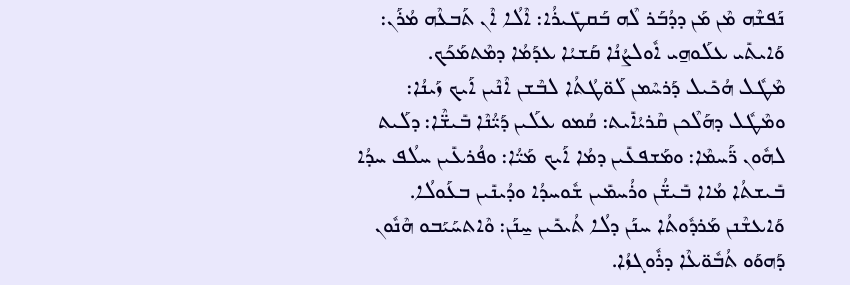ܢܰܦܫܶܗ ܡܶܢ ܡܰܢ ܕܕܳܒܰܪ ܠܶܗ ܒܰܩܛܺܝܪܳܐ: ܐܶܠܳܐ ܐܶܢ ܬܰܒܥܶܗ ܡܳܪܰܢ: ܘܰܐܝܬܺܝ ܥܠܰܘܗ̱ܝ ܐܽܘܠܨܳܢܳܐ ܩܰܫܝܳܐ ܥܕܰܡܳܐ ܕܡܶܬܡܰܟܰܟ.
ܡܶܛܽܠ ܗܳܟܺܝܠ ܕܰܪܚܶܡܢ ܠܰܘ̈ܛܳܬܳܐ ܠܒܶܫܢ ܐܶܢܶܝܢ ܐܰܝܟ ܙܰܝܢܳܐ: ܘܡܶܛܽܠ ܕܗܰܠܶܟܢ ܩܶܪܝܳܐܺܝܬ: ܩܳܡܘ ܥܠܰܝܢ ܕܰܝ̈ܳܢܶܐ ܒܺܝܫ̈ܶܐ: ܕܠܰܝܬ ܠܗܽܘܢ ܪ̈ܰܚܡܶܐ: ܘܡܰܫܦܥܺܝܢ ܕܡܳܐ ܐܰܝܟ ܡܰܝ̈ܳܐ: ܘܦܳܪܥܺܝܢ ܚܠܳܦ ܚܕܳܐ ܒܺܝܫܬܳܐ ܡܳܐܐ ܒܺܝܫ̈ܳܢ ܘܪܳܚܡܺܝܢ ܫܽܘܚܕܳܐ ܘܕܳܝܢܺܝܢ ܒܥܰܘܠܳܐ. ܘܰܐܥܫܶܢܢ ܡܰܪܕܽܘܬܳܐ ܚܢܰܢ ܕܠܳܐ ܬܳܝܟܺܝܢ ܚ̱ܢܰܢ: ܘܶܐܬܚܰܝܰܒܘ ܗܶܢܽܘܢ ܕܰܗܘܰܘ ܬܳܒܽܘ̈ܥܶܐ ܕܪܽܘܓܙܳܐ.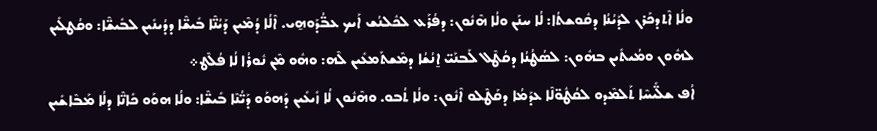ܘܠܳܐ ܐܶܬܕܟܰܪܢ ܠܕܰܝܳܢܳܐ ܕܩܽܘܫܬܳܐ: ܠܳܐ ܚܢܰܢ ܘܠܳܐ ܗܶܢܽܘܢ: ܕܦܳܪܰܥ ܠܟܽܠܢܳܫ ܐܰܝܟ ܥܒ̈ܳܕܰܘܗ̱ܝ. ܐܶܠܳܐ ܕܳܡܶܝܢ ܕܰܝܳܢ̈ܶܐ ܒܺܝܫ̈ܶܐ ܕܕܳܝܢܺܝܢ ܠܒܺܝܫ̈ܶܐ: ܘܩܳܛܠܺܝܢ ܠܗܽܘܢ ܘܡܳܝܬܺܝܢ ܒܗܽܘܢ: ܠܣܳܛܳܢܳܐ ܕܩܳܛܶܠ ܠܰܒܢܰܝ̈ ܐ̱ܢܳܫܳܐ ܕܡܶܫܬܰܡܥܺܝܢ ܠܶܗ: ܘܗܽܘ ܡܶܢ ܢܽܘܪܳܐ ܠܳܐ ܦܳܠܶܛ܀
ܐܳܦ ܫܠ̈ܺܝܚܶܐ ܬܰܠܡܶܕܘ ܠܩܳܛܽܘ̈ܠܶܐ ܥܕܰܡܳܐ ܕܩܰܛܶܠܘ ܐܶܢܽܘܢ: ܘܠܳܐ ܬܳܒܘ. ܘܗܶܢܽܘܢ ܠܳܐ ܙܺܝܥܺܝܢ ܕܰܗܘܰܘ ܕܰܝ̈ܳܢܶܐ ܒܺܝܫ̈ܶܐ: ܘܠܳܐ ܗܘܰܘ ܟܺܐܢ̈ܶܐ ܕܠܳܐ ܡܰܒܶܐܫܺܝܢ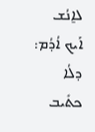ܠܐ̱ܢܳܫ ܐܰܝܟ ܐܳܕܳܡ: ܕܠܳܐ ܟܬܺܝܒ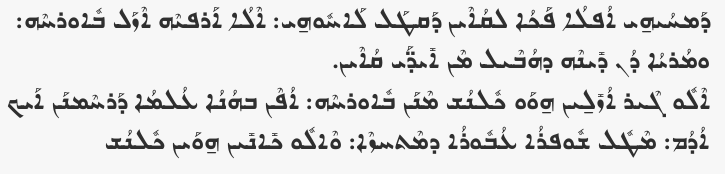ܕܰܡܚܳܝܗ̱ܝ ܐܳܦܠܳܐ ܦܰܟܳܐ ܠܩܳܐܶܝܢ ܕܰܩܛܰܠ ܠܰܐܚܽܘܗ̱ܝ: ܐܶܠܳܐ ܐܰܪܦܝܶܗ ܐܶܙܰܠ ܒܽܐܘܪܚܶܗ: ܘܡܳܪܝܳܐ ܕܳܢ ܕܺܝܢܶܗ ܕܗܳܒܶܝܠ ܡܶܢ ܐܺܝܕ̈ܰܝ ܩܳܐܶܝܢ.
ܐܶܠܽܘ ܓܶܝܪ ܐܳܙܺܠ̱ܝܢ ܗ̱ܘܰܘ ܟܽܠܢܳܫ ܡܶܢܰܢ ܒܽܐܘܪܚܶܗ: ܐܳܦܶܢ ܒܗܳܢܳܐ ܥܳܠܡܳܐ ܕܰܪܚܶܡܢܰܢ ܐܰܝܟ ܐܳܕܳܡ: ܡܶܛܽܠ ܫܽܘܦܪܳܐ ܥܳܒܽܘܪܳܐ ܕܡܶܬܚܙܶܐ: ܘܶܐܠܽܘ ܟܺܐܢܺܝܢ ܗ̱ܘܰܝܢ ܟܽܠܢܳܫ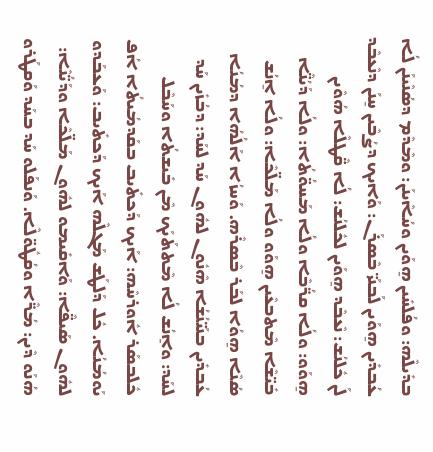ܒܕܺܝܠܶܗ: ܘܦܳܠܚܺܝܢ ܗ̱ܘܰܝܢ ܘܚܳܐܶܝܢܰܢ: ܘܡܶܕܶܡ ܕܣܳܢܶܝܢܰܢ ܠܳܐ ܥܳܒܕܺܝܢ ܗ̱ܘܰܝܢ ܠܰܒܢܰܝ̈ ܒܶܣܪܰܢ: ܘܰܐܝܟ ܕܨܳܒܶܝܢ ܚ̱ܢܰܢ ܕܢܶܥܒܶܕ ܠܰܢ ܟܽܠܢܳܫ: ܢܶܥܒܶܕ ܗ̱ܘܰܝܢ ܠܟܽܠܢܳܫ: ܠܳܐ ܩ̈ܶܛܠܶܐ ܗܳܘܶܝܢ ܗ̱ܘܰܘ: ܘܠܳܐ ܩܪ̈ܳܒܶܐ ܘܠܳܐ ܡܰܚܘ̈ܳܬܳܐ: ܘܠܳܐ ܕܰܝܳܢ̈ܶܐ ܒܺܝ̈ܫܶܐ ܡܶܬܒܥܶܝܢ ܗ̱ܘܰܘ ܘܠܳܐ ܡܰܠ̈ܟܶܐ: ܘܠܳܐ ܐ̱ܢܳܫ ܣܳܢܶܐ ܗ̱ܘܳܐ ܠܒܰܪ ܒܶܣܪܶܗ. ܘܰܚܙܳܐ ܐܰܠܳܗܳܐ ܕܡܳܢܳܐ ܥܳܒܕܺܝܢ ܒܢܰܝ̈ܢܳܫܳܐ ܗܶܢܽܘܢ ܠܗܽܘܢ ܚܰܕ ܠܚܰܕ: ܕܒܳܙܺܝܢ ܚܰܕ ܠܚܰܕ: ܘܐ̱ܢܳܫ ܠܳܐ ܡܶܬܬܰܝܰܟ ܡܶܢ ܒܺܝܫܬܳܐ ܘܚܰܒܶܠ ܟܽܠܒܣܰܪ ܐܽܘܪܚܶܗ: ܐܰܝܟ ܕܰܟܬܺܝܒ ܒܩܰܕܡܳܝܬܳܐ ܐܳܦ ܝܰܘܡܳܢܳܐ. ܟܽܠ ܕܰܠܛܰܫ ܡܰܓܠܶܗ ܐܰܝܟ ܕܰܟܬܺܝܒ: ܘܰܥܒܰܕܘ ܠܗܽܘܢ ܣܰܝܦ̈ܶܐ: ܘܰܐܩܺܝܡܘ ܠܗܽܘܢ ܡܰܠ̈ܟܶܐ ܘܕܰܝ̈ܳܢܶܐ: ܗܳܢܰܘ ܕܶܝܢ: ܡܳܪ̈ܶܐ ܘܩܳܛܽܘ̈ܠܶܐ. ܘܰܢܦܰܠܘ ܚܰܕ ܒܚܰܕ ܘܰܩܛܰܪܘ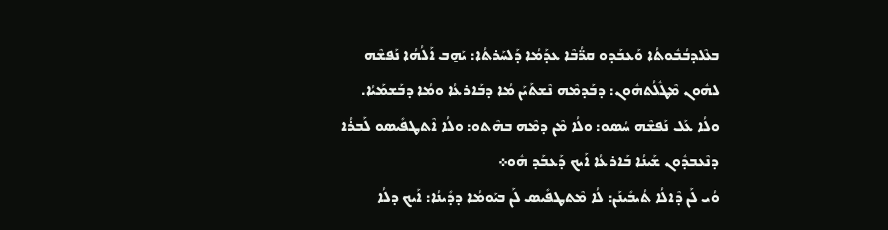ܒܥܶܠܕܒܳܒܽܘܬܳܐ ܘܰܥܒܰܕܘ ܩܪ̈ܳܒܶܐ ܥܕܰܡܳܐ ܕܰܠܚܰܪܬܳܐ: ܝܰܗ̱ܒ ܐܰܠܳܗܳܐ ܢܰܦܫܶܗ ܠܗܽܘܢ ܡܶܛܽܠܳܬܗܽܘܢ: ܕܒܰܕܡܶܗ ܢܶܫܬܰܝܰܢ ܡܳܐ ܕܒܰܐܪܥܳܐ ܘܡܳܐ ܕܒܰܫܡܰܝܳܐ. ܘܠܳܐ ܥܰܠ ܢܰܦܫܶܗ ܚܳܣܘ: ܘܠܳܐ ܡܶܢ ܕܡܶܗ ܒܗܶܬܘ: ܘܠܳܐ ܐܶܬܛܦܺܝܣܘ ܠܰܒܪܳܐ ܕܢܶܥܒܕܽܘܢ ܫܰܝܢܳܐ ܒܰܐܪܥܳܐ ܐܰܝܟ ܕܰܥܒܰܕ ܗܽܘ܀
ܘܳܝ ܠܰܢ ܕܶܐܠܳܐ ܬܳܝܒܺܝܢܰܢ: ܠܳܐ ܡܶܬܛܦܺܝܣ ܠܰܢ ܒܝܰܘܡܳܐ ܕܕܺܝܢܳܐ: ܐܰܝܟ ܕܠܳܐ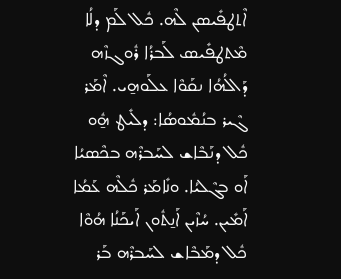ܐܶܬܛܦܺܝܣܢ ܠܶܗ. ܟܽܠ ܠܰܡ ܕܠܳܐ ܡܶܬܛܦܺܝܣ ܠܰܒܪܳܐ ܪܽܘܓܙܶܗ ܕܰܐܠܳܗܳܐ ܢܩܰܘܶܐ ܥܠܰܘܗ̱ܝ. ܐܶܡܰܪ ܓܶܝܪ ܒܢܳܡܽܘܣܳܐ: ܕܠܺܝܛ ܗ̱ܽܘ ܟܽܠ ܕܢܰܒܶܐܫ ܠܚܰܒܪܶܗ ܒܟܶܣܝܳܐ ܐܰܘ ܒܓܶܠܝܳܐ. ܘܢܺܐܡܰܪ ܟܽܠܶܗ ܥܰܡܳܐ ܐܰܡܺܝܢ. ܚܳܙܶܝܢ ܐܰܢ̱ܬܽܘܢ ܐܰܝܟܰܢܳܐ ܗܳܘܶܐ ܟܽܠ ܕܡܰܒܶܐܫ ܠܚܰܒܪܶܗ ܒܰܪ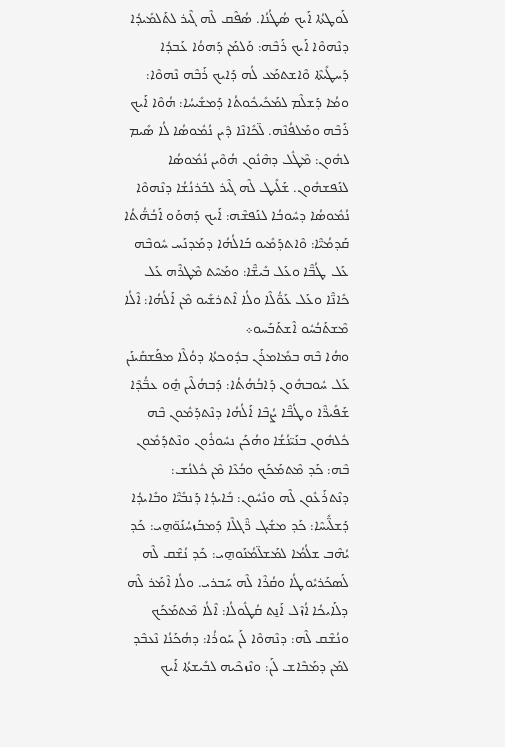ܠܰܘܛܬܳܐ ܐܰܝܟ ܤܳܛܳܢܳܐ. ܣܳܦܶܩ ܠܶܗ ܓܶܝܪ ܠܬܰܠܡܺܝܕܳܐ ܕܢܶܗܘܶܐ ܐܰܝܟ ܪܰܒܶܗ: ܘܰܠܡܰܢ ܕܰܗܘܳܐ ܥܰܒܕܳܐ ܕܰܚܛܺܝܬܶܐ ܘܶܐܫܬܡܰܥ ܠܳܗ ܕܰܐܝܟ ܪܰܒܶܗ ܢܶܗܘܶܐ:
ܘܡܳܐ ܕܰܫܠܶܡ ܠܡܰܟܺܝܟܽܘܬܳܐ ܕܰܡܫܺܝܚܳܐ: ܗܳܘܶܐ ܐܰܝܟ ܪܰܒܶܗ ܘܡܰܠܦܳܢܶܗ. ܠ̈ܟܺܐܢܶܐ ܕܶܝܢ ܢܳܡܽܘܣܳܐ ܠܳܐ ܣܺܝܡ ܠܗܽܘܢ: ܡܶܛܽܠ ܕܗܶܢܽܘܢ ܗܳܘܶܝܢ ܢܳܡܽܘܣܳܐ ܠܢܰܦܫܗܽܘܢ. ܫܰܠܺܝܛ ܠܶܗ ܓܶܝܪ ܠܒܰܪܢܳܫܳܐ ܕܢܶܗܘܶܐ ܢܳܡܽܘܣܳܐ ܕܚܽܘܒܳܐ ܠܢܰܦܫܶܗ: ܐܰܝܟ ܕܰܗܘܰܘ ܐܰܒܳܗ̈ܳܬܳܐ ܩܰܕܡܳܝ̈ܶܐ: ܘܶܐܬܕܰܡܺܝܘ ܒܰܐܠܳܗܳܐ ܕܡܰܕܢܰܚ ܚܽܘܒܶܗ ܥܰܠ ܛܳܒ̈ܶܐ ܘܥܰܠ ܒܺܝܫ̈ܶܐ: ܘܡܰܚܶܬ ܡܶܛܪܶܗ ܥܰܠ ܟܺܐܢ̈ܶܐ ܘܥܰܠ ܥܰܘ̈ܳܠܶܐ ܘܠܳܐ ܐܶܬܪܫܺܝܘ ܡܶܢ ܐܰܠܳܗܳܐ: ܐܶܠܳܐ ܡܶܫܬܰܒܳܚܽܘ ܐܶܫܬܰܒܰܚܘ܀
ܘܗܳܐ ܒܶܗ ܒܡܺܐܡܪܰܢ ܒܕܽܘܟܬܳܐ ܕܘܳܠܶܐ ܡܦܰܫܩܺܝܢܰܢ ܥܰܠ ܚܽܘܒܗܽܘܢ ܕܰܐܒܳܗܳܬܳܐ: ܕܰܒܗܳܠܶܝܢ ܗ̱ܽܘ ܥܒ̈ܳܕܶܐ ܫܰܦܺܝܪ̈ܶܐ ܘܛܳܒ̈ܶܐ ܨܳܒܶܐ ܐܰܠܳܗܳܐ ܕܢܶܬܕܰܡܽܘܢ ܒܶܗ ܟܽܠܗܽܘܢ ܒܢܰܝ̈ܢܳܫܳܐ ܘܗܳܟܰܢ ܢܚܽܘܪܽܘܢ ܘܢܶܬܕܰܡܽܘܢ ܒܶܗ: ܟܰܕ ܡܶܬܡܰܟܰܟ ܘܒܳܥܶܐ ܡܶܢ ܟܽܠܢܳܫ: ܕܢܶܬܪܰܥܽܘܢ ܠܶܗ ܘܢܺܚܽܘܢ: ܒܺܐܝܕܳܐ ܕܰܢܒܺܝ̈ܶܐ ܘܒܺܐܝܕܳܐ ܕܰܫܠ̈ܺܝܚܶܐ: ܟܰܕ ܡܫܺܝܓ ܪ̈ܶܓܠܶܐ ܕܰܡܒܰܙܚܳܢܰܘ̈ܗ̱ܝ: ܟܰܕ ܝܳܗܶܒ ܫܠܳܡܳܐ ܠܡܰܫܠ̈ܡܳܢܰܘܗ̱ܝ: ܟܰܕ ܢܳܫܶܩ ܠܶܗ ܠܰܣܟܰܪܝܽܘܛܳܐ ܘܩܳܪܶܐ ܠܶܗ ܚܰܒܪܝ. ܘܠܳܐ ܐܶܡܰܪ ܠܶܗ ܕܠܰܐܝܟܳܐ ܐܳܙܶܠ ܐܰܢ̱ܬ ܩܳܛܽܘܠܳܐ: ܐܶܠܳܐ ܡܶܬܡܰܟܰܟ ܘܢܳܫܶܩ ܠܶܗ: ܕܢܶܗܘܶܐ ܠܰܢ ܚܰܘܪܳܐ: ܕܗܳܟܰܢܳܐ ܢܶܥܒܶܕ ܠܡܰܢ ܕܡܰܒܶܐܫ ܠܰܢ: ܘܢܶܙܟܶܝܗ ܠܒܺܝܫܬܳܐ ܐܰܝܟ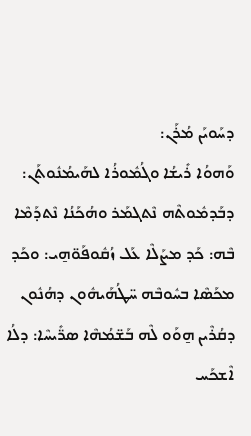ܕܚܰܘܝܰܢ ܡܳܪܰܢ:
ܘܰܗܘܳܐ ܪܺܝܫܳܐ ܘܓܳܡܽܘܪܳܐ ܠܗܰܝܡܳܢܽܘܬܰܢ: ܕܒܰܕܡܽܘܬܶܗ ܢܶܬܓܡܰܪ ܘܗܳܟܰܢܳܐ ܢܶܬܕܰܡܶܐ ܒܶܗ: ܟܰܕ ܡܨܰܠܶܐ ܥܰܠ ܙܳܩܽܘܦܰܘ̈ܗ̱ܝ: ܘܟܰܕ ܡܟܰܣܶܐ ܒܚܽܘܒܶܗ ܚ̈ܛܳܗܰܝܗܽܘܢ ܕܗܳܢܽܘܢ ܕܩܳܪܶܝܢ ܗ̱ܘܰܘ ܠܶܗ ܒܰܫ̈ܡܳܗܶܐ ܣܪ̈ܺܝܚܶܐ: ܕܠܳܐ ܐܶܫܟܰܚ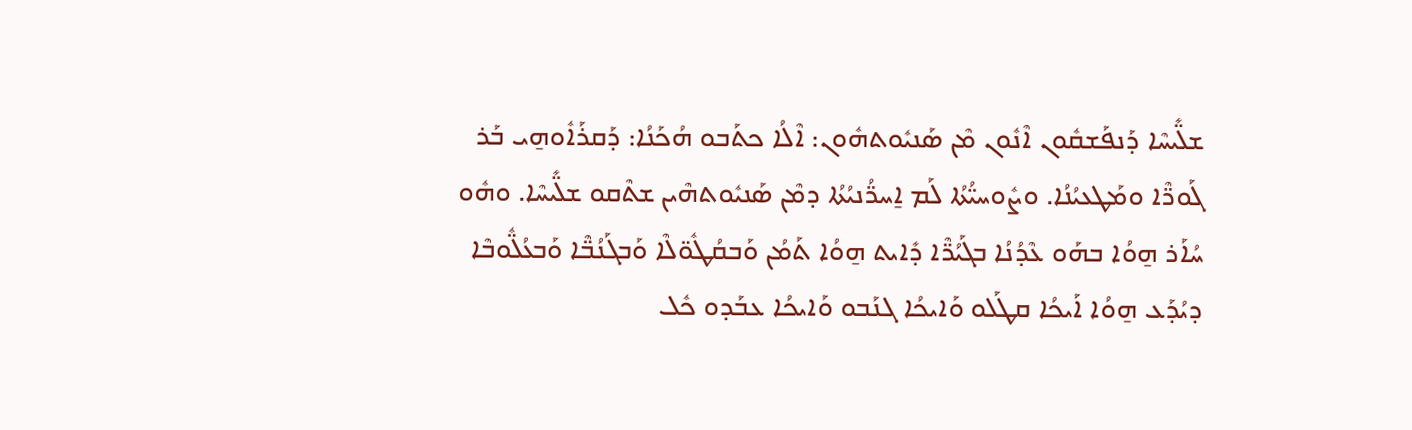ܫܠ̈ܺܝܚܶܐ ܕܰܢܦܰܫܩܽܘܢ ܐܶܢܽܘܢ ܡܶܢ ܣܰܢܝܽܘܬܗܽܘܢ: ܐܶܠܳܐ ܟܬܰܒܘ ܗܳܟܰܢܳܐ: ܕܰܩܪܰܐܽܘܗ̱ܝ ܒܰܪ ܓܰܘܪ̈ܶܐ ܘܡܰܛܥܝܳܢܳܐ. ܘܨܽܘܚܝ̈ܳܬܳܐ ܠܰܡ ܐ̱ܚܪ̈ܳܢܝܳܬܳܐ ܕܡܶܢ ܣܰܢܝܽܘܬܗܶܝܢ ܫܬܶܩܘ ܫܠ̈ܺܝܚܶܐ. ܘܗܽܘ ܚܳܐܰܪ ܗ̱ܘܳܐ ܒܗܰܘ ܥܶܕܳܢܳܐ ܒܓܰܝܳܪ̈ܶܐ ܕܺܐܝܬ ܗ̱ܘܳܐ ܬܰܡܳܢ ܘܰܒܩܳܛܽܘ̈ܠܶܐ ܘܰܒܓܰܢܳܒ̈ܶܐ ܘܰܒܥܳܠ̈ܽܘܒܶܐ ܕܝܳܕܰܥ ܗ̱ܘܳܐ ܐܰܝܟܳܐ ܩܛܰܠܘ ܘܰܐܝܟܳܐ ܓܢܰܒܘ ܘܰܐܝܟܳܐ ܥܒܰܕܘ ܟܽܠ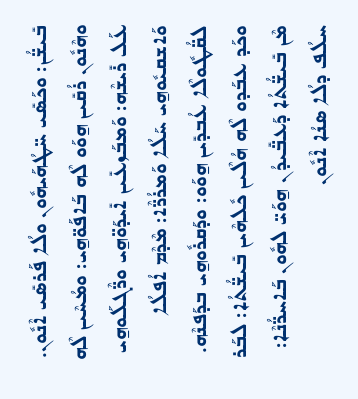ܒܺܝܫ̈ܳܢ: ܘܟܰܣܺܝ ܚ̈ܛܳܗܰܝܗܽܘܢ ܘܠܳܐ ܦܰܪܣܺܝ ܐܶܢܽܘܢ. ܘܗܶܢܽܘܢ ܪܳܩܺܝܢ ܗ̱ܘܰܘ ܠܶܗ ܒܰܐܦܰܘ̈ܗ̱ܝ: ܘܡܳܚܶܝܢ ܠܶܗ ܥܰܠ ܪܺܝܫܶܗ: ܘܰܡܒܰܙܥܺܝܢ ܐܺܝܕܰܘ̈ܗ̱ܝ ܘܪ̈ܶܓܠܰܘܗ̱ܝ ܘܰܐܫܩܝܽܘܗ̱ܝ ܚܰܠܳܐ ܘܰܡܪܳܪ̈ܶܐ: ܡܶܕܶܡ ܐܳܦܠܳܐ ܠܩ̈ܳܛܽܘܠܶܐ ܥܳܒܕܺܝܢ ܗ̱ܘܰܘ: ܘܕܰܩܪܽܘܗ̱ܝ ܒܕܰܦܢܶܗ. ܘܟܰܕ ܥܒܰܕܘ ܠܶܗ ܗܳܠܶܝܢ ܟܽܠܗܶܝܢ ܒܺܝܫ̈ܳܬܳܐ: ܠܒܰܪ ܡܶܢ ܒܺܝܫ̈ܳܬܳܐ ܕܰܥܒ̈ܺܝܕܳܢ ܗ̱ܘܰܝ̈ ܠܗܽܘܢ ܒܰܐܚܪ̈ܳܢܶܐ: ܚܠܳܦ ܕܠܳܐ ܣܢܳܐ ܐܶܢܽܘܢ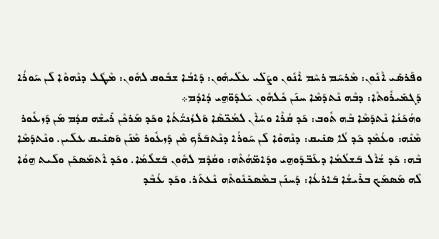ܘܦܰܪܣܺܝ ܐܶܢܽܘܢ: ܡܶܪܚܰܡ ܪܚܶܡ ܐܶܢܽܘܢ ܘܨܰܠܺܝ ܥܠܰܝܗܽܘܢ: ܕܰܐܒܳܐ ܫܒܽܘܩ ܠܗܽܘܢ: ܡܶܛܽܠ ܕܢܶܗܘܶܐ ܠܰܢ ܚܰܘܪܳܐ ܕܰܓܡܺܝܪܽܘܬܶܐ: ܕܒܶܗ ܢܶܬܕܰܡܶܐ ܚܢܰܢ ܟܽܠܗܽܘܢ ܝܰܠܕܰܘ̈ܗ̱ܝ ܕܳܐܕܳܡ܀
ܘܗܳܟܰܢܳܐ ܢܶܬܕܰܡܶܐ ܒܶܗ ܬܽܘܒ: ܟܰܕ ܩܳܪܶܐ ܘܚܳܐܶܢ ܠܡܳܟ̈ܣܶܐ ܘܰܠܙܳܢܝ̈ܳܬܳܐ ܘܟܰܕ ܡܰܪܟܶܢ ܪܺܝܫܶܗ ܩܕܳܡ ܡܰܢ ܕܰܙܥܽܘܪ ܡܶܢܶܗ: ܘܥܳܡܶܕ ܟܰܕ ܠܳܐ ܣܢܺܝܩ: ܕܢܶܗܘܶܐ ܠܰܢ ܚܰܘܪܳܐ ܕܢܶܬܒܰܪܰܟ ܡܶܢ ܕܰܙܥܽܘܪ ܡܶܢܰܢ ܘܰܣܢܺܝܩ ܥܠܰܝܢ. ܘܢܶܬܕܰܡܶܐ ܒܶܗ: ܟܰܕ ܫܳܐܶܠ ܒܰܫܠܳܡܳܐ ܕܥܰܒ̈ܕܰܘܗ̱ܝ ܘܕܰܐܡ̈ܗܳܬܶܗ: ܘܩܳܕܶܡ ܠܗܽܘܢ ܒܰܫܠܳܡܳܐ. ܘܟܰܕ ܐܶܬܡܰܣܟܰܢ ܘܠܰܝܬ ܗ̱ܘܳܐ ܠܶܗ ܡܰܣܡܰܟ ܒܪܺܝܫܳܐ ܒܰܐܪܥܳܐ: ܕܰܚܢܰܢ ܒܡܶܣܟܺܢܽܘܬܶܗ ܢܶܥܬܰܪ. ܘܟܰܕ ܥܳܒܶܕ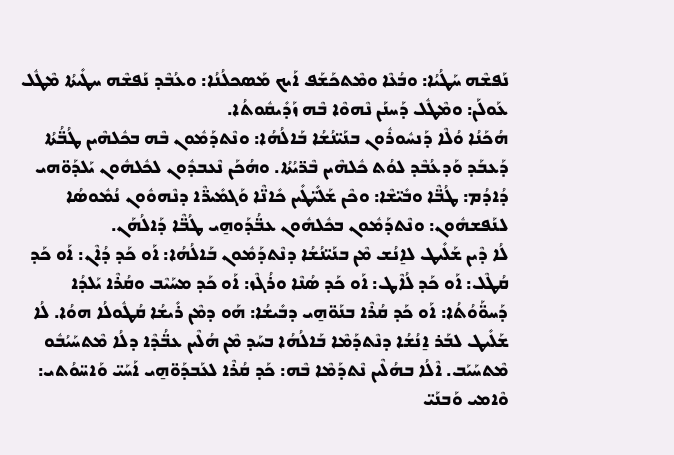ܢܰܦܫܶܗ ܚܰܛܳܝܳܐ: ܘܒܳܥܶܐ ܘܡܶܬܟܰܫܰܦ ܐܰܝܟ ܡܰܣܟܠܳܢܳܐ: ܘܥܳܒܶܕ ܢܰܦܫܶܗ ܚܛܺܝܬܳܐ ܡܶܛܽܠ ܥܰܘܠܰܢ: ܘܡܶܛܽܠ ܕܰܚܢܰܢ ܢܶܗܘܶܐ ܒܶܗ ܙܰܕܺܝܩܽܘܬܳܐ.
ܗܳܟܰܢܳܐ ܘܳܠܶܐ ܕܰܢܚܽܘܪܽܘܢ ܒܢܰܝ̈ܢܳܫܳܐ ܒܰܐܠܳܗܳܐ: ܘܢܶܬܕܰܡܽܘܢ ܒܶܗ ܒܟܽܠܗܶܝܢ ܛܳܒ̈ܳܬܳܐ ܕܰܥܒܰܕ ܘܰܕܥܳܒܶܕ ܠܘܳܬ ܟܽܠܗܶܝܢ ܒܶܪ̈ܝܳܬܳܐ. ܘܗܳܟܰܢ ܢܶܥܒܕܽܘܢ ܠܟܽܠܗܽܘܢ ܝܰܠܕܰܘ̈ܗܝ ܕܳܐܕܳܡ: ܛܳܒ̈ܶܐ ܘܒܺܝ̈ܫܶܐ: ܘܟܶܢ ܫܰܠܺܝ̈ܛܺܝܢ ܟܺܐܢ̈ܶܐ ܘܰܓܡܺܝܪ̈ܶܐ ܕܢܶܗܘܽܘܢ ܢܳܡܽܘܣܳܐ ܠܢܰܦܫܗܽܘܢ: ܘܢܶܬܕܰܡܽܘܢ ܒܟܽܠܗܽܘܢ ܥܒ̈ܳܕܰܘܗ̱ܝ ܛܳܒ̈ܶܐ ܕܰܐܠܳܗܰܢ.
ܠܳܐ ܕܶܝܢ ܫܰܠܺܝܛ ܠܐ̱ܢܳܫ ܡܶܢ ܒܢܰܝ̈ܢܳܫܳܐ ܕܢܶܬܕܰܡܽܘܢ ܒܰܐܠܳܗܳܐ: ܐܰܘ ܟܰܕ ܕܳܐܶܢ: ܐܰܘ ܟܰܕ ܩܳܛܶܠ: ܐܰܘ ܟܰܕ ܠܳܐܶܛ: ܐܰܘ ܟܰܕ ܣܳܢܶܐ ܘܪܳܓܶܙ: ܐܰܘ ܟܰܕ ܡܚܰܝܶܒ ܘܩܳܪܶܐ ܝܰܠܕܳܐ ܕܰܚܘ̈ܰܘܳܬܳܐ: ܐܰܘ ܟܰܕ ܩܳܪܶܐ ܒܢܰܘ̈ܗ̱ܝ ܕܒܺܝܫܳܐ: ܗܰܘ ܕܡܶܢ ܪܺܝܫܳܐ ܩܳܛܽܘܠܳܐ ܗܘܳܐ. ܠܳܐ ܫܰܠܺܝܛ ܠܒܰܪ ܐ̱ܢܳܫܳܐ ܕܢܶܬܕܰܡܶܐ ܒܰܐܠܳܗܳܐ ܒܚܰܕ ܡܶܢ ܗܳܠܶܝܢ ܥܒ̈ܳܕܶܐ ܕܠܳܐ ܡܶܬܚܰܝܳܒܽܘ ܡܶܬܚܰܝܰܒ. ܐܶܠܳܐ ܒܗܳܠܶܝܢ ܢܶܬܕܰܡܶܐ ܒܶܗ: ܟܰܕ ܩܳܪܶܐ ܠܥܰܒܕܰܘ̈ܗ̱ܝ ܐܰܚܰܝ̈ ܘܰܐܚ̈ܘܳܬܝ: ܘܶܐܡܝ ܘܰܒܢܰܝ̈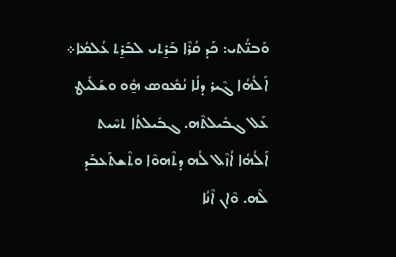ܘܰܒܢ̈ܳܬܝ: ܟܰܕ ܩܳܪܶܐ ܒܰܪ̱ܬܝ ܠܒܰܪ̱ܬ ܥܳܠܡܳܐ܀
ܐܰܠܳܗܳܐ ܓܶܝܪ ܕܠܳܐ ܢܳܡܽܘܣ ܗ̱ܽܘ ܘܫܰܠܺܝܛ ܥܰܠ ܓܒܺܝܠܬܶܗ. ܓܒܺܝܠܬܳܐ ܬܚܶܝܬ ܐܰܠܳܗܳܐ ܐܳܙܶܠ ܠܳܗ ܕܬܶܗܘܶܐ ܘܬܶܫܬܰܥܒܰܕ ܠܶܗ. ܘܶܐܢ ܐܶܢܳܐ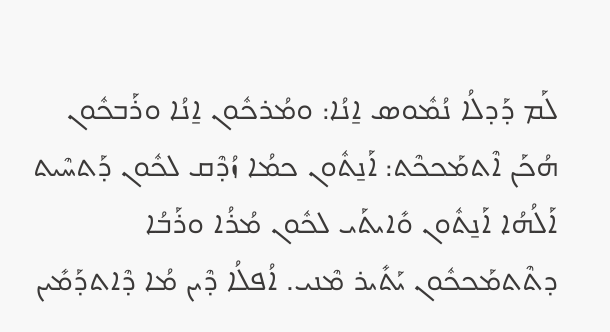ܠܰܡ ܕܰܕܠܳܐ ܢܳܡܽܘܣ ܐ̱ܢܳܐ: ܘܡܳܪܟܽܘܢ ܐ̱ܢܳܐ ܘܪܰܒܟܽܘܢ ܗܳܟܰܢ ܐܶܬܡܰܟܟܶܬ: ܐܰܢ̱ܬܽܘܢ ܟܡܳܐ ܙܳܕܶܩ ܠܟܽܘܢ ܕܰܬܚܶܝܬ ܐܰܠܳܗܳܐ ܐܰܢ̱ܬܽܘܢ ܘܺܐܝܬܰܝ ܠܟܽܘܢ ܡܳܪܳܐ ܘܪܰܒܳܐ ܕܬܶܬܡܰܟܟܽܘܢ ܝܰܬܺܝܪ ܡܶܢܝ. ܐܳܦܠܳܐ ܕܶܝܢ ܡܳܐ ܕܶܐܬܕܰܡܺܝܢ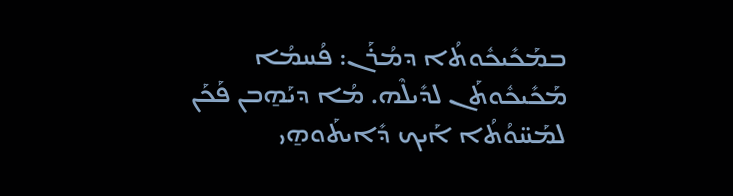ܒܡܰܟܺܝܟܽܘܬܳܐ ܕܡܳܪܰܢ: ܦܳܚܡܳܐ ܡܰܟܺܝܟܽܘܬܰܢ ܠܕܺܝܠܶܗ. ܡܳܐ ܕܝܰܗ̱ܒܢ ܦܰܟܰܢ ܠܡܰܚ̈ܘܳܬܳܐ ܐܰܝܟ ܕܺܐܝܬܰܘܗ̱ܝ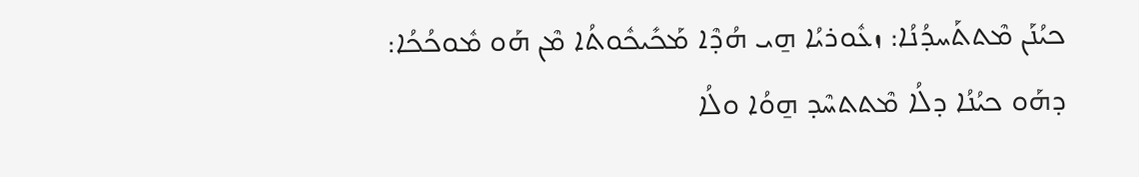ܟܝܳܢܰܢ ܡܶܬܬܰܚܕܳܢܳܐ: ܙܥܽܘܪܝܳܐ ܗ̱ܝ ܗܳܕܶܐ ܡܰܟܺܝܟܽܘܬܳܐ ܡܶܢ ܗܰܘ ܡܽܘܟܳܟܳܐ: ܕܗܰܘ ܟܝܳܢܳܐ ܕܠܳܐ ܡܶܬܬܚܶܕ ܗ̱ܘܳܐ ܘܠܳܐ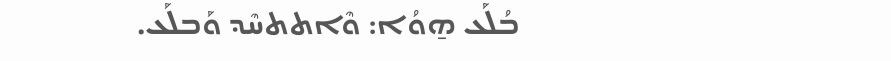ܒܳܠܰܥ ܗ̱ܘܳܐ: ܘܶܐܬܬܚܶܕ ܘܰܒܠܰܥ.